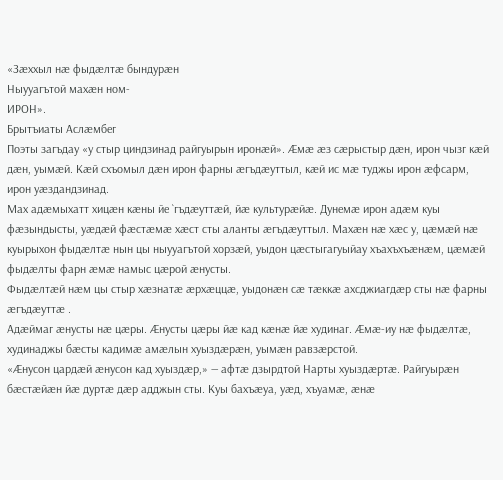«Зӕххыл нӕ фыдӕлтӕ бындурӕн
Ныууагътой махӕн ном-
ИРОН».
Брытъиаты Аслӕмбег
Поэты загъдау «у стыр циндзинад райгуырын иронӕй». Ӕмӕ ӕз сӕрыстыр дӕн, ирон чызг кӕй дӕн, уымӕй. Кӕй схъомыл дӕн ирон фарны ӕгъдӕуттыл, кӕй ис мӕ туджы ирон ӕфсарм, ирон уӕздандзинад.
Мах адӕмыхатт хицӕн кӕны йе `гъдӕуттӕй, йӕ культурӕйӕ. Дунемӕ ирон адӕм куы фӕзындысты, уӕдӕй фӕстӕмӕ хӕст сты аланты ӕгъдӕуттыл. Махӕн нӕ хӕс у, цӕмӕй нӕ куырыхон фыдӕлтӕ нын цы ныууагътой хорзӕй, уыдон цӕстыгагуыйау хъахъхъӕнӕм, цӕмӕй фыдӕлты фарн ӕмӕ намыс цӕрой ӕнусты.
Фыдӕлтӕй нӕм цы стыр хӕзнатӕ ӕрхӕццӕ, уыдонӕн сӕ тӕккӕ ахсджиагдӕр сты нӕ фарны ӕгъдӕуттӕ .
Адӕймаг ӕнусты нӕ цӕры. Ӕнусты цӕры йӕ кад кӕнӕ йӕ худинаг. Ӕмӕ-иу нӕ фыдӕлтӕ, худинаджы бӕсты кадимӕ амӕлын хуыздӕрӕн, уымӕн равзӕрстой.
«Ӕнусон цардӕй ӕнусон кад хуыздӕр,» — афтӕ дзырдтой Нарты хуыздӕртӕ. Райгуырӕн бӕстӕйӕн йӕ дуртӕ дӕр адджын сты. Куы бахъӕуа, уӕд, хъуамӕ, ӕнӕ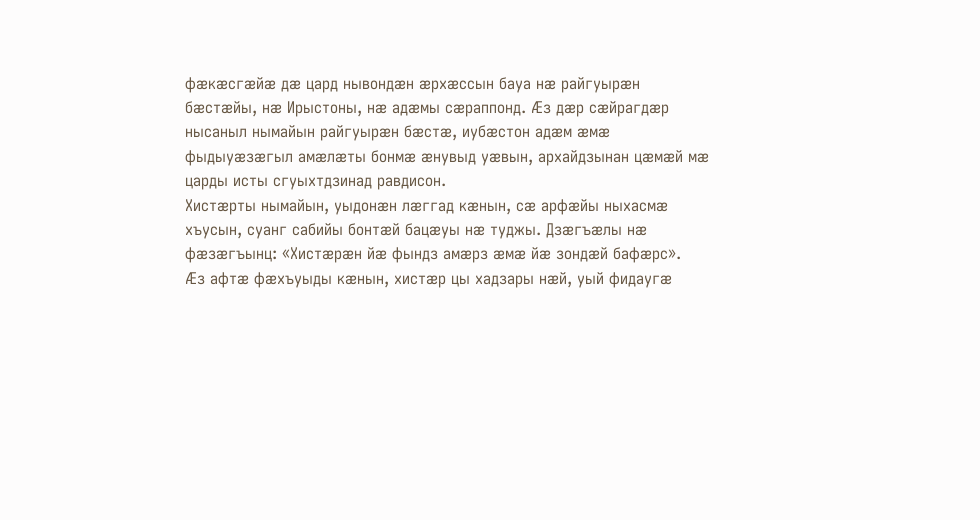фӕкӕсгӕйӕ дӕ цард нывондӕн ӕрхӕссын бауа нӕ райгуырӕн бӕстӕйы, нӕ Ирыстоны, нӕ адӕмы сӕраппонд. Ӕз дӕр сӕйрагдӕр нысаныл нымайын райгуырӕн бӕстӕ, иубӕстон адӕм ӕмӕ фыдыуӕзӕгыл амӕлӕты бонмӕ ӕнувыд уӕвын, архайдзынан цӕмӕй мӕ царды исты сгуыхтдзинад равдисон.
Хистӕрты нымайын, уыдонӕн лӕггад кӕнын, сӕ арфӕйы ныхасмӕ хъусын, суанг сабийы бонтӕй бацӕуы нӕ туджы. Дзӕгъӕлы нӕ фӕзӕгъынц: «Хистӕрӕн йӕ фындз амӕрз ӕмӕ йӕ зондӕй бафӕрс».
Ӕз афтӕ фӕхъуыды кӕнын, хистӕр цы хадзары нӕй, уый фидаугӕ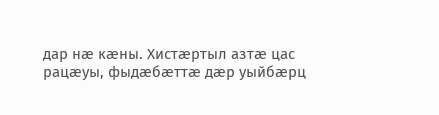дар нӕ кӕны. Хистӕртыл азтӕ цас рацӕуы, фыдӕбӕттӕ дӕр уыйбӕрц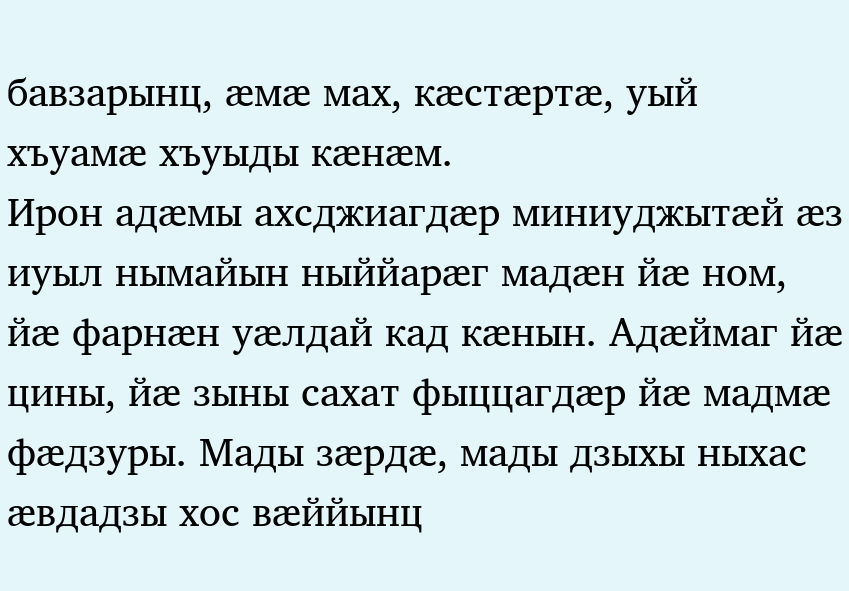бавзарынц, ӕмӕ мах, кӕстӕртӕ, уый хъуамӕ хъуыды кӕнӕм.
Ирон адӕмы ахсджиагдӕр миниуджытӕй ӕз иуыл нымайын ныййарӕг мадӕн йӕ ном, йӕ фарнӕн уӕлдай кад кӕнын. Адӕймаг йӕ цины, йӕ зыны сахат фыццагдӕр йӕ мадмӕ фӕдзуры. Мады зӕрдӕ, мады дзыхы ныхас ӕвдадзы хос вӕййынц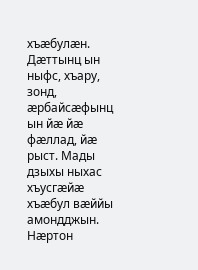хъӕбулӕн. Дӕттынц ын ныфс, хъару, зонд, ӕрбайсӕфынц ын йӕ йӕ фӕллад, йӕ рыст. Мады дзыхы ныхас хъусгӕйӕ хъӕбул вӕййы амондджын.
Нӕртон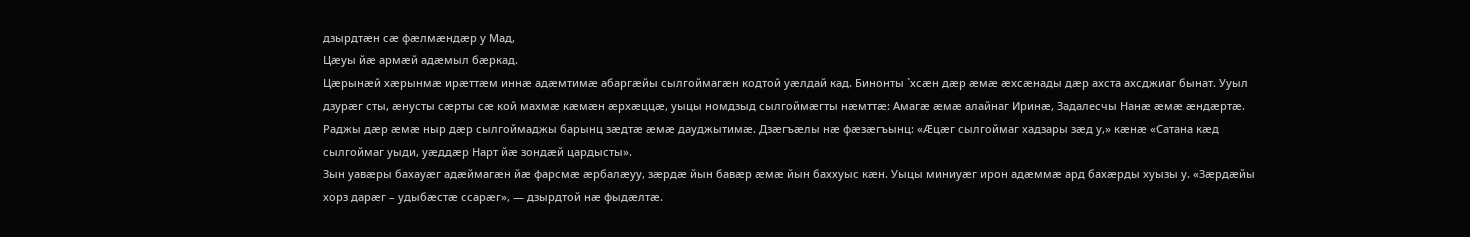дзырдтӕн сӕ фӕлмӕндӕр у Мад,
Цӕуы йӕ армӕй адӕмыл бӕркад.
Цӕрынӕй хӕрынмӕ ирӕттӕм иннӕ адӕмтимӕ абаргӕйы сылгоймагӕн кодтой уӕлдай кад. Бинонты `хсӕн дӕр ӕмӕ ӕхсӕнады дӕр ахста ахсджиаг бынат. Ууыл дзурӕг сты, ӕнусты сӕрты сӕ кой махмӕ кӕмӕн ӕрхӕццӕ, уыцы номдзыд сылгоймӕгты нӕмттӕ: Амагӕ ӕмӕ алайнаг Иринӕ, Задалесчы Нанӕ ӕмӕ ӕндӕртӕ. Раджы дӕр ӕмӕ ныр дӕр сылгоймаджы барынц зӕдтӕ ӕмӕ дауджытимӕ. Дзӕгъӕлы нӕ фӕзӕгъынц: «Ӕцӕг сылгоймаг хадзары зӕд у,» кӕнӕ «Сатана кӕд сылгоймаг уыди, уӕддӕр Нарт йӕ зондӕй цардысты».
Зын уавӕры бахауӕг адӕймагӕн йӕ фарсмӕ ӕрбалӕуу, зӕрдӕ йын бавӕр ӕмӕ йын баххуыс кӕн. Уыцы миниуӕг ирон адӕммӕ ард бахӕрды хуызы у. «Зӕрдӕйы хорз дарӕг – удыбӕстӕ ссарӕг», — дзырдтой нӕ фыдӕлтӕ.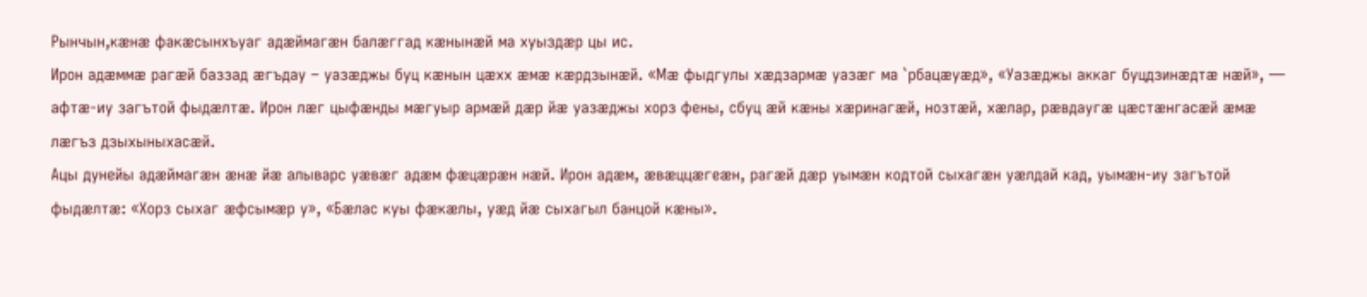Рынчын,кӕнӕ факӕсынхъуаг адӕймагӕн балӕггад кӕнынӕй ма хуыздӕр цы ис.
Ирон адӕммӕ рагӕй баззад ӕгъдау – уазӕджы буц кӕнын цӕхх ӕмӕ кӕрдзынӕй. «Мӕ фыдгулы хӕдзармӕ уазӕг ма `рбацӕуӕд», «Уазӕджы аккаг буцдзинӕдтӕ нӕй», — афтӕ-иу загътой фыдӕлтӕ. Ирон лӕг цыфӕнды мӕгуыр армӕй дӕр йӕ уазӕджы хорз фены, сбуц ӕй кӕны хӕринагӕй, нозтӕй, хӕлар, рӕвдаугӕ цӕстӕнгасӕй ӕмӕ лӕгъз дзыхыныхасӕй.
Ацы дунейы адӕймагӕн ӕнӕ йӕ алыварс уӕвӕг адӕм фӕцӕрӕн нӕй. Ирон адӕм, ӕвӕццӕгеӕн, рагӕй дӕр уымӕн кодтой сыхагӕн уӕлдай кад, уымӕн-иу загътой фыдӕлтӕ: «Хорз сыхаг ӕфсымӕр у», «Бӕлас куы фӕкӕлы, уӕд йӕ сыхагыл банцой кӕны».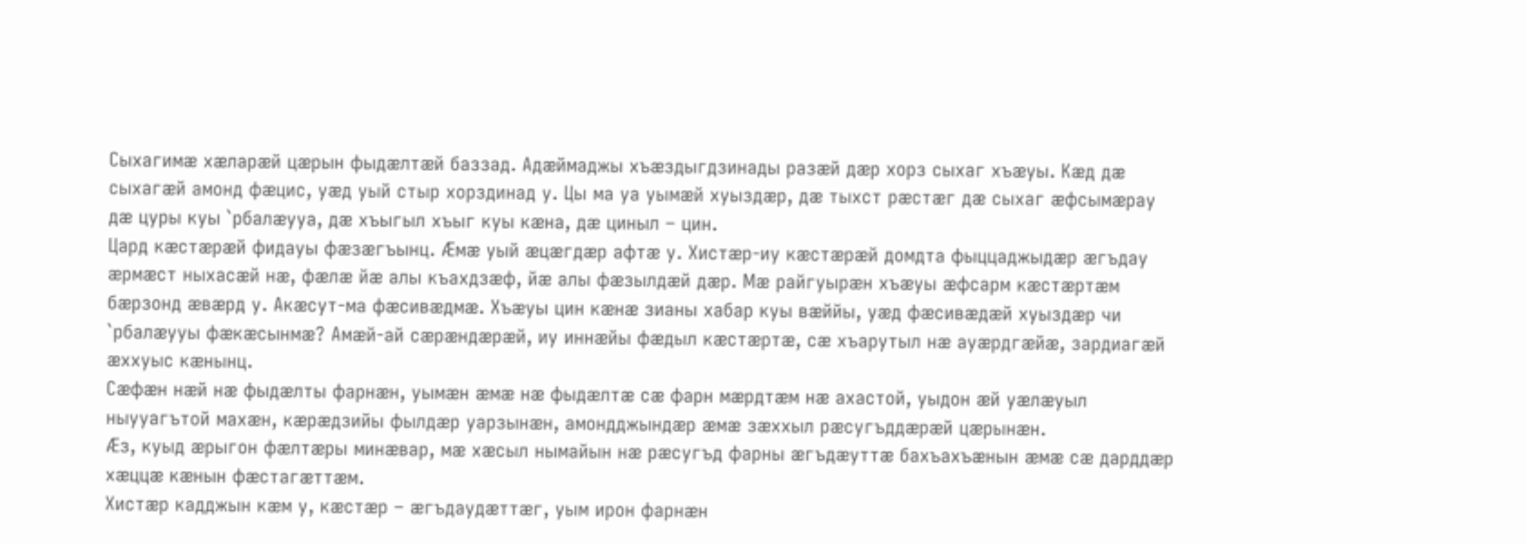Сыхагимӕ хӕларӕй цӕрын фыдӕлтӕй баззад. Адӕймаджы хъӕздыгдзинады разӕй дӕр хорз сыхаг хъӕуы. Кӕд дӕ сыхагӕй амонд фӕцис, уӕд уый стыр хорздинад у. Цы ма уа уымӕй хуыздӕр, дӕ тыхст рӕстӕг дӕ сыхаг ӕфсымӕрау дӕ цуры куы `рбалӕууа, дӕ хъыгыл хъыг куы кӕна, дӕ циныл – цин.
Цард кӕстӕрӕй фидауы фӕзӕгъынц. Ӕмӕ уый ӕцӕгдӕр афтӕ у. Хистӕр-иу кӕстӕрӕй домдта фыццаджыдӕр ӕгъдау ӕрмӕст ныхасӕй нӕ, фӕлӕ йӕ алы къахдзӕф, йӕ алы фӕзылдӕй дӕр. Мӕ райгуырӕн хъӕуы ӕфсарм кӕстӕртӕм бӕрзонд ӕвӕрд у. Акӕсут-ма фӕсивӕдмӕ. Хъӕуы цин кӕнӕ зианы хабар куы вӕййы, уӕд фӕсивӕдӕй хуыздӕр чи `рбалӕууы фӕкӕсынмӕ? Амӕй-ай сӕрӕндӕрӕй, иу иннӕйы фӕдыл кӕстӕртӕ, сӕ хъарутыл нӕ ауӕрдгӕйӕ, зардиагӕй ӕххуыс кӕнынц.
Сӕфӕн нӕй нӕ фыдӕлты фарнӕн, уымӕн ӕмӕ нӕ фыдӕлтӕ сӕ фарн мӕрдтӕм нӕ ахастой, уыдон ӕй уӕлӕуыл ныууагътой махӕн, кӕрӕдзийы фылдӕр уарзынӕн, амондджындӕр ӕмӕ зӕххыл рӕсугъддӕрӕй цӕрынӕн.
Ӕз, куыд ӕрыгон фӕлтӕры минӕвар, мӕ хӕсыл нымайын нӕ рӕсугъд фарны ӕгъдӕуттӕ бахъахъӕнын ӕмӕ сӕ дарддӕр хӕццӕ кӕнын фӕстагӕттӕм.
Хистӕр кадджын кӕм у, кӕстӕр – ӕгъдаудӕттӕг, уым ирон фарнӕн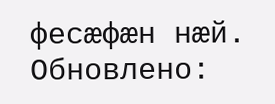фесӕфӕн нӕй.
Обновлено: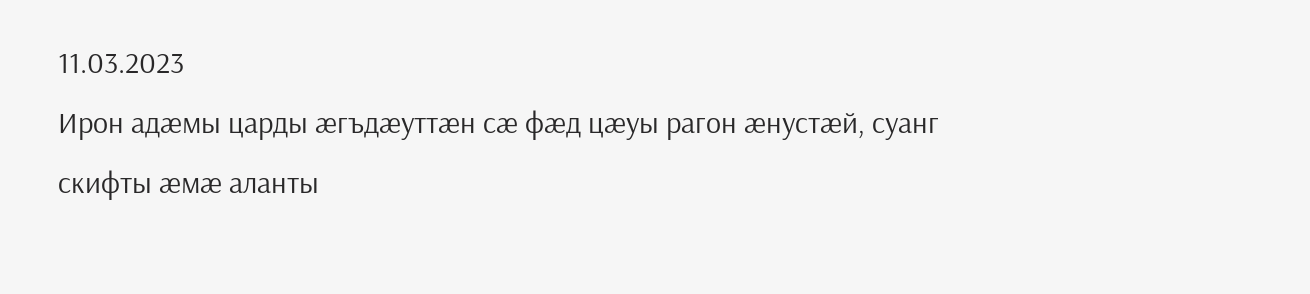11.03.2023
Ирон адæмы царды æгъдæуттæн сæ фæд цæуы рагон æнустæй, суанг скифты æмæ аланты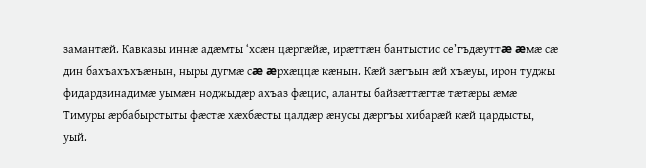замантæй. Кавказы иннæ адæмты ‘хсæн цæргæйæ, ирæттæн бантыстис се’гъдæуттæ æмæ сæ дин бахъахъхъæнын, ныры дугмæ сæ æрхæццæ кæнын. Кæй зæгъын æй хъæуы, ирон туджы фидардзинадимæ уымæн ноджыдæр ахъаз фæцис, аланты байзæттæгтæ тæтæры æмæ Тимуры æрбабырстыты фæстæ хæхбæсты цалдæр æнусы дæргъы хибарæй кæй цардысты, уый.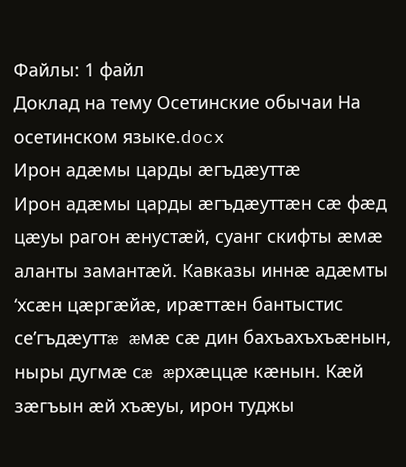Файлы: 1 файл
Доклад на тему Осетинские обычаи На осетинском языке.docx
Ирон адæмы царды æгъдæуттæ
Ирон адæмы царды æгъдæуттæн сæ фæд цæуы рагон æнустæй, суанг скифты æмæ аланты замантæй. Кавказы иннæ адæмты ‘хсæн цæргæйæ, ирæттæн бантыстис се’гъдæуттæ æмæ сæ дин бахъахъхъæнын, ныры дугмæ сæ æрхæццæ кæнын. Кæй зæгъын æй хъæуы, ирон туджы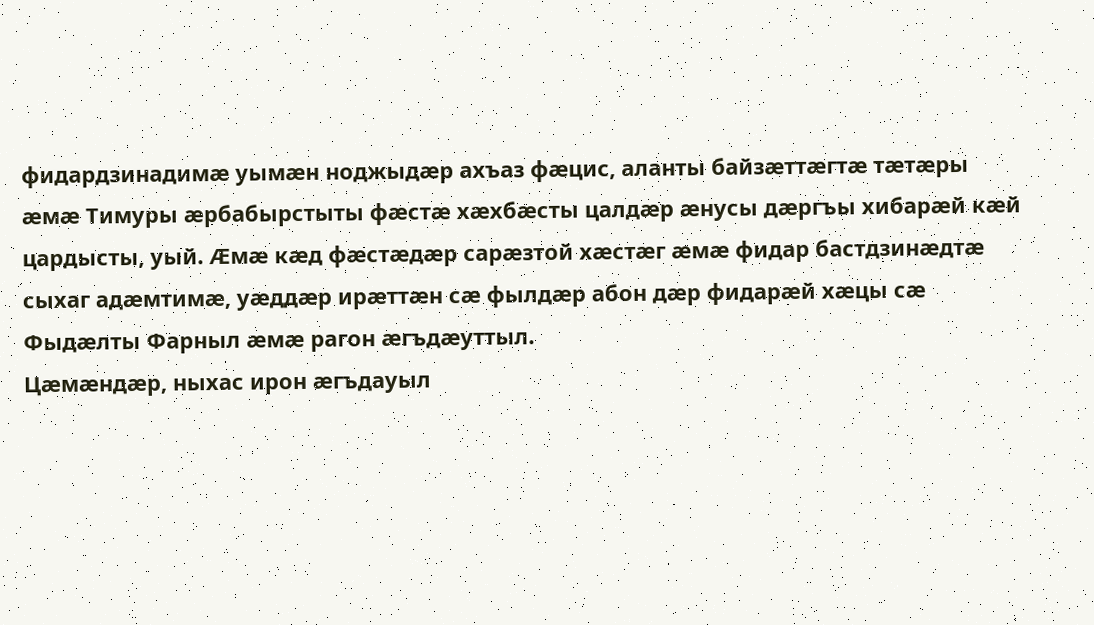фидардзинадимæ уымæн ноджыдæр ахъаз фæцис, аланты байзæттæгтæ тæтæры æмæ Тимуры æрбабырстыты фæстæ хæхбæсты цалдæр æнусы дæргъы хибарæй кæй цардысты, уый. Æмæ кæд фæстæдæр сарæзтой хæстæг æмæ фидар бастдзинæдтæ сыхаг адæмтимæ, уæддæр ирæттæн сæ фылдæр абон дæр фидарæй хæцы сæ Фыдæлты Фарныл æмæ рагон æгъдæуттыл.
Цæмæндæр, ныхас ирон æгъдауыл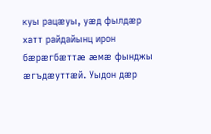куы рацæуы, уæд фылдæр хатт райдайынц ирон бæрæгбæттæ æмæ фынджы æгъдæуттæй. Уыдон дæр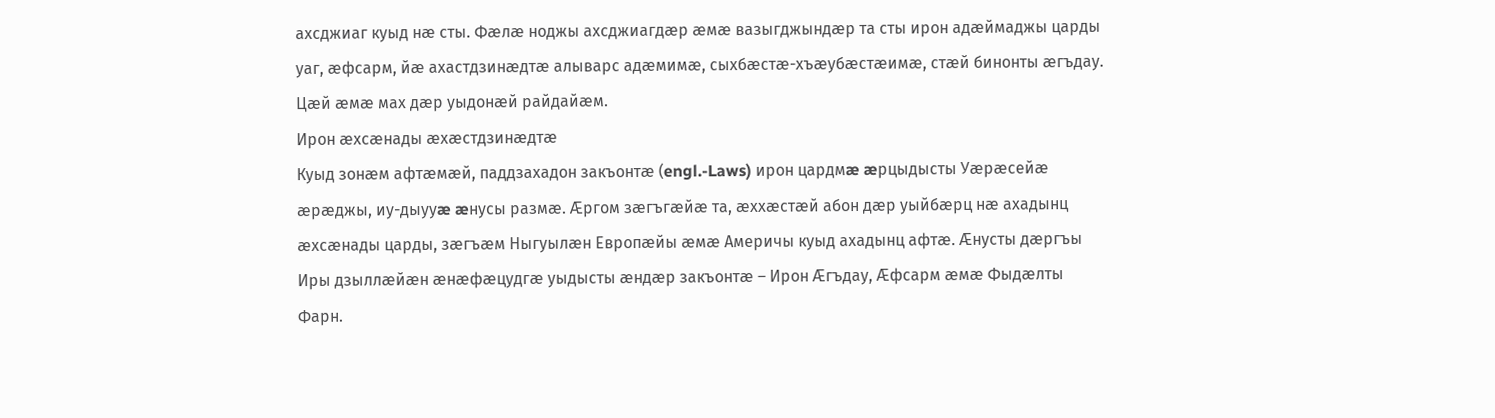ахсджиаг куыд нæ сты. Фæлæ ноджы ахсджиагдæр æмæ вазыгджындæр та сты ирон адæймаджы царды уаг, æфсарм, йæ ахастдзинæдтæ алыварс адæмимæ, сыхбæстæ-хъæубæстæимæ, стæй бинонты æгъдау. Цæй æмæ мах дæр уыдонæй райдайæм.
Ирон æхсæнады æхæстдзинæдтæ
Куыд зонæм афтæмæй, паддзахадон закъонтæ (engl.-Laws) ирон цардмæ æрцыдысты Уæрæсейæ æрæджы, иу-дыууæ æнусы размæ. Æргом зæгъгæйæ та, æххæстæй абон дæр уыйбæрц нæ ахадынц æхсæнады царды, зæгъæм Ныгуылæн Европæйы æмæ Америчы куыд ахадынц афтæ. Æнусты дæргъы Иры дзыллæйæн æнæфæцудгæ уыдысты æндæр закъонтæ – Ирон Æгъдау, Æфсарм æмæ Фыдæлты Фарн.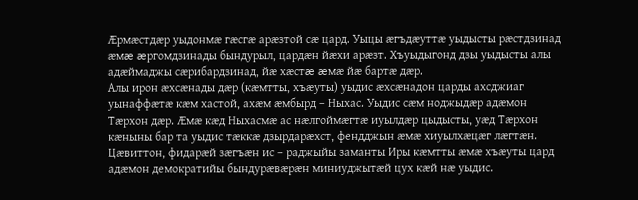Æрмæстдæр уыдонмæ гæсгæ арæзтой сæ цард. Уыцы æгъдæуттæ уыдысты рæстдзинад æмæ æргомдзинады бындурыл, цардæн йæхи арæзт. Хъуыдыгонд дзы уыдысты алы адæймаджы сæрибардзинад, йæ хæстæ æмæ йæ бартæ дæр.
Алы ирон æхсæнады дæр (кæмтты, хъæуты) уыдис æхсæнадон царды ахсджиаг уынаффæтæ кæм хастой, ахæм æмбырд – Ныхас. Уыдис сæм ноджыдæр адæмон Тæрхон дæр. Æмæ кæд Ныхасмæ ас нæлгоймæгтæ иуылдæр цыдысты, уæд Тæрхон кæныны бар та уыдис тæккæ дзырдарæхст, фендджын æмæ хиуылхæцæг лæгтæн. Цæвиттон, фидарæй зæгъæн ис – раджыйы заманты Иры кæмтты æмæ хъæуты цард адæмон демократийы бындурæвæрæн миниуджытæй цух кæй нæ уыдис.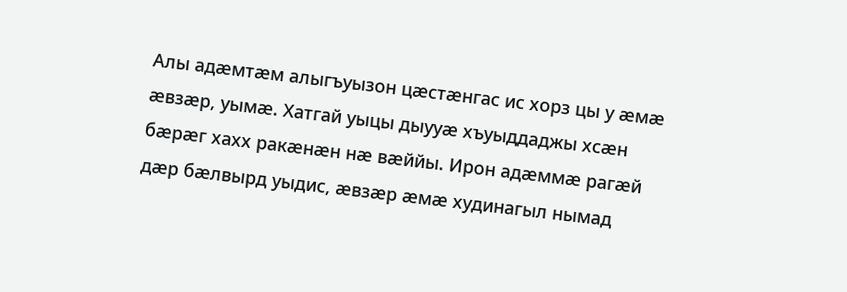Алы адæмтæм алыгъуызон цæстæнгас ис хорз цы у æмæ æвзæр, уымæ. Хатгай уыцы дыууæ хъуыддаджы хсæн бæрæг хахх ракæнæн нæ вæййы. Ирон адæммæ рагæй дæр бæлвырд уыдис, æвзæр æмæ худинагыл нымад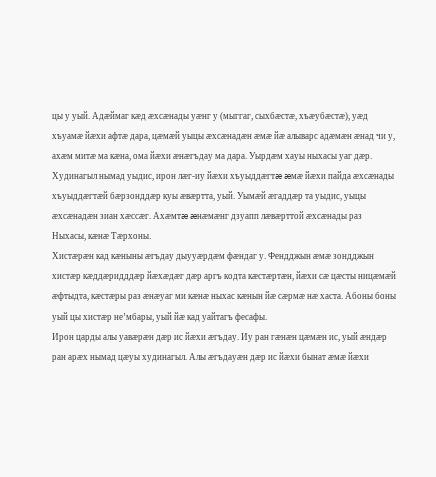цы у уый. Адæймаг кæд æхсæнады уæнг у (мыггаг, сыхбæстæ, хъæубæстæ), уæд хъуамæ йæхи афтæ дара, цæмæй уыцы æхсæнадæн æмæ йæ алыварс адæмæн æнад чи у, ахæм митæ ма кæна, ома йæхи æнæгъдау ма дара. Уырдæм хауы ныхасы уаг дæр. Худинагыл нымад уыдис, ирон лæг-иу йæхи хъуыддæгтæ æмæ йæхи пайда æхсæнады хъуыддæгтæй бæрзонддæр куы æвæртта, уый. Уымæй æгаддæр та уыдис, уыцы æхсæнадæн зиан хæссæг. Ахæмтæ æнæмæнг дзуапп лæвæрттой æхсæнады раз Ныхасы, кæнæ Тæрхоны.
Хистæрæн кад кæныны æгъдау дыууæрдæм фæндаг у. Фендджын æмæ зондджын хистæр кæддæридддæр йæхæдæг дæр аргъ кодта кæстæртæн, йæхи сæ цæсты ницæмæй æфтыдта, кæстæры раз æнæуаг ми кæнæ ныхас кæнын йæ сæрмæ нæ хаста. Абоны боны уый цы хистæр не’мбары, уый йæ кад уайтагъ фесафы.
Ирон царды алы уавæрæн дæр ис йæхи æгъдау. Иу ран гæнæн цæмæн ис, уый æндæр ран арæх нымад цæуы худинагыл. Алы æгъдауæн дæр ис йæхи бынат æмæ йæхи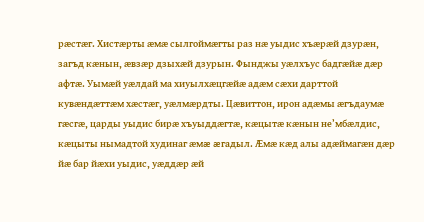рæстæг. Хистæрты æмæ сылгоймæгты раз нæ уыдис хъæрæй дзурæн, загъд кæнын, æвзæр дзыхæй дзурын. Фынджы уæлхъус бадгæйæ дæр афтæ. Уымæй уæлдай ма хиуылхæцгæйæ адæм сæхи дарттой кувæндæттæм хæстæг, уæлмæрдты. Цæвиттон, ирон адæмы æгъдаумæ гæсгæ, царды уыдис бирæ хъуыддæгтæ, кæцытæ кæнын не’мбæлдис, кæцыты нымадтой худинаг æмæ æгадыл. Æмæ кæд алы адæймагæн дæр йæ бар йæхи уыдис, уæддæр æй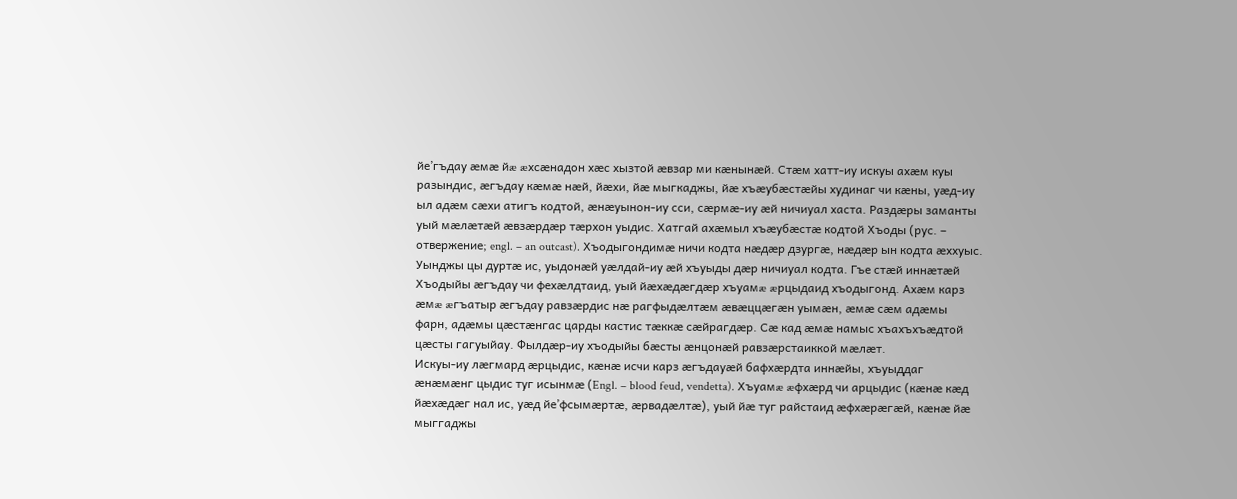йе’гъдау æмæ йæ æхсæнадон хæс хызтой æвзар ми кæнынæй. Стæм хатт-иу искуы ахæм куы разындис, æгъдау кæмæ нæй, йæхи, йæ мыгкаджы, йæ хъæубæстæйы худинаг чи кæны, уæд-иу ыл адæм сæхи атигъ кодтой, æнæуынон-иу сси, сæрмæ-иу æй ничиуал хаста. Раздæры заманты уый мæлæтæй æвзæрдæр тæрхон уыдис. Хатгай ахæмыл хъæубæстæ кодтой Хъоды (рус. – отвержение; engl. – an outcast). Хъодыгондимæ ничи кодта нæдæр дзургæ, нæдæр ын кодта æххуыс. Уынджы цы дуртæ ис, уыдонæй уæлдай-иу æй хъуыды дæр ничиуал кодта. Гъе стæй иннæтæй Хъодыйы æгъдау чи фехæлдтаид, уый йæхæдæгдæр хъуамæ æрцыдаид хъодыгонд. Ахæм карз æмæ æгъатыр æгъдау равзæрдис нæ рагфыдæлтæм æвæццæгæн уымæн, æмæ сæм адæмы фарн, адæмы цæстæнгас царды кастис тæккæ сæйрагдæр. Сæ кад æмæ намыс хъахъхъæдтой цæсты гагуыйау. Фылдæр-иу хъодыйы бæсты æнцонæй равзæрстаиккой мæлæт.
Искуы-иу лæгмард æрцыдис, кæнæ исчи карз æгъдауæй бафхæрдта иннæйы, хъуыддаг æнæмæнг цыдис туг исынмæ (Engl. – blood feud, vendetta). Хъуамæ æфхæрд чи арцыдис (кæнæ кæд йæхæдæг нал ис, уæд йе’фсымæртæ, æрвадæлтæ), уый йæ туг райстаид æфхæрæгæй, кæнæ йæ мыггаджы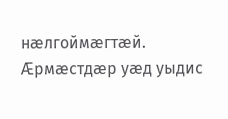нæлгоймæгтæй. Æрмæстдæр уæд уыдис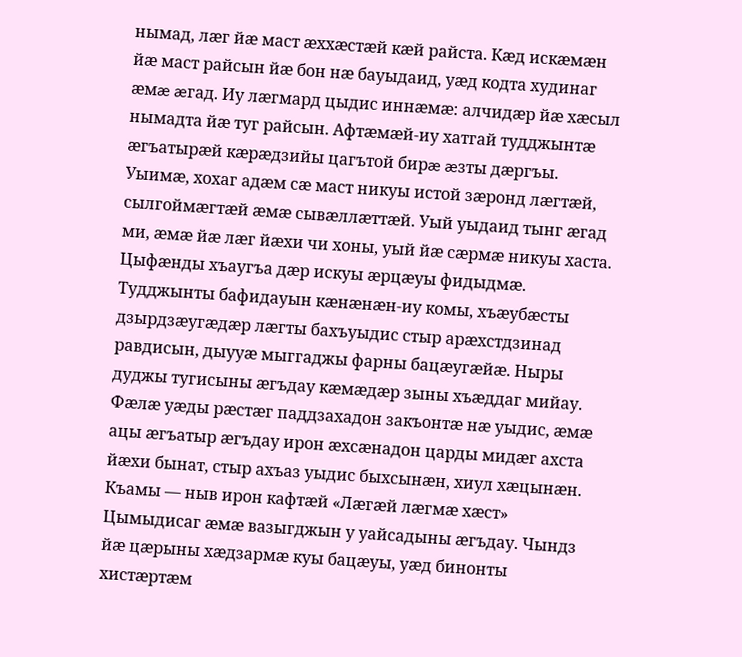нымад, лæг йæ маст æххæстæй кæй райста. Кæд искæмæн йæ маст райсын йæ бон нæ бауыдаид, уæд кодта худинаг æмæ æгад. Иу лæгмард цыдис иннæмæ: алчидæр йæ хæсыл нымадта йæ туг райсын. Афтæмæй-иу хатгай тудджынтæ æгъатырæй кæрæдзийы цагътой бирæ æзты дæргъы. Уыимæ, хохаг адæм сæ маст никуы истой зæронд лæгтæй, сылгоймæгтæй æмæ сывæллæттæй. Уый уыдаид тынг æгад ми, æмæ йæ лæг йæхи чи хоны, уый йæ сæрмæ никуы хаста. Цыфæнды хъаугъа дæр искуы æрцæуы фидыдмæ. Тудджынты бафидауын кæнæнæн-иу комы, хъæубæсты дзырдзæугæдæр лæгты бахъуыдис стыр арæхстдзинад равдисын, дыууæ мыггаджы фарны бацæугæйæ. Ныры дуджы тугисыны æгъдау кæмæдæр зыны хъæддаг мийау. Фæлæ уæды рæстæг паддзахадон закъонтæ нæ уыдис, æмæ ацы æгъатыр æгъдау ирон æхсæнадон царды мидæг ахста йæхи бынат, стыр ахъаз уыдис быхсынæн, хиул хæцынæн.
Къамы — ныв ирон кафтæй «Лæгæй лæгмæ хæст»
Цымыдисаг æмæ вазыгджын у уайсадыны æгъдау. Чындз йæ цæрыны хæдзармæ куы бацæуы, уæд бинонты хистæртæм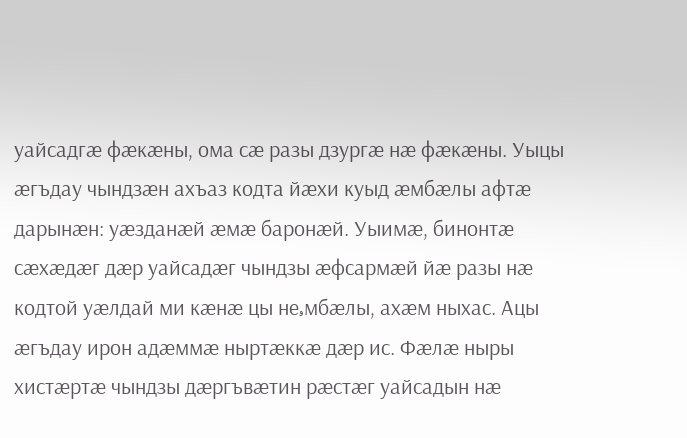уайсадгæ фæкæны, ома сæ разы дзургæ нæ фæкæны. Уыцы æгъдау чындзæн ахъаз кодта йæхи куыд æмбæлы афтæ дарынæн: уæзданæй æмæ баронæй. Уыимæ, бинонтæ сæхæдæг дæр уайсадæг чындзы æфсармæй йæ разы нæ кодтой уæлдай ми кæнæ цы неۥмбæлы, ахæм ныхас. Ацы æгъдау ирон адæммæ ныртæккæ дæр ис. Фæлæ ныры хистæртæ чындзы дæргъвæтин рæстæг уайсадын нæ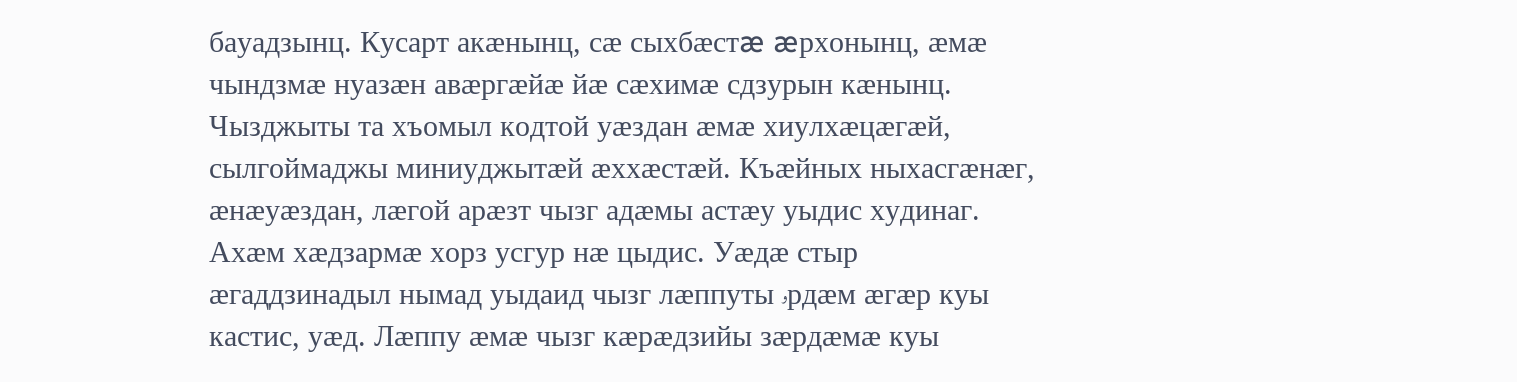бауадзынц. Кусарт акæнынц, сæ сыхбæстæ æрхонынц, æмæ чындзмæ нуазæн авæргæйæ йæ сæхимæ сдзурын кæнынц.
Чызджыты та хъомыл кодтой уæздан æмæ хиулхæцæгæй, сылгоймаджы миниуджытæй æххæстæй. Къæйных ныхасгæнæг, æнæуæздан, лæгой арæзт чызг адæмы астæу уыдис худинаг. Ахæм хæдзармæ хорз усгур нæ цыдис. Уæдæ стыр æгаддзинадыл нымад уыдаид чызг лæппуты ۥрдæм æгæр куы кастис, уæд. Лæппу æмæ чызг кæрæдзийы зæрдæмæ куы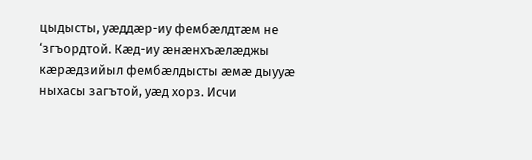цыдысты, уæддæр-иу фембæлдтæм не ‘згъордтой. Кæд-иу æнæнхъæлæджы кæрæдзийыл фембæлдысты æмæ дыууæ ныхасы загътой, уæд хорз. Исчи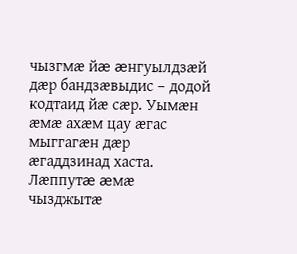чызгмæ йæ æнгуылдзæй дæр бандзæвыдис – додой кодтаид йæ сæр. Уымæн æмæ ахæм цау æгас мыггагæн дæр æгаддзинад хаста. Лæппутæ æмæ чызджытæ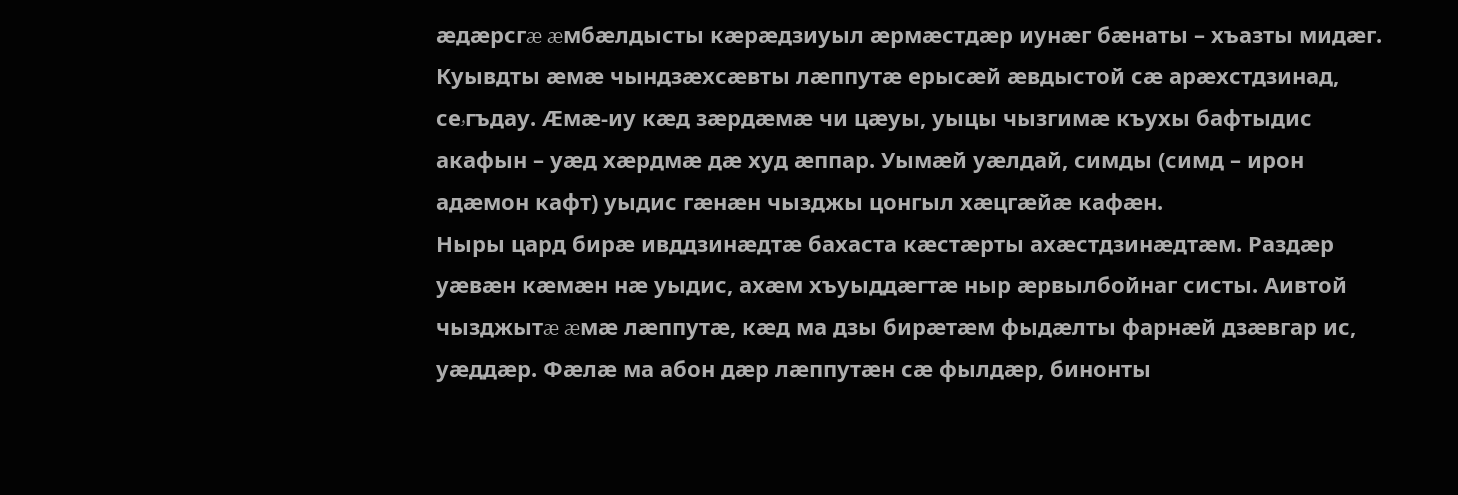æдæрсгæ æмбæлдысты кæрæдзиуыл æрмæстдæр иунæг бæнаты – хъазты мидæг. Куывдты æмæ чындзæхсæвты лæппутæ ерысæй æвдыстой сæ арæхстдзинад, сеۥгъдау. Æмæ-иу кæд зæрдæмæ чи цæуы, уыцы чызгимæ къухы бафтыдис акафын – уæд хæрдмæ дæ худ æппар. Уымæй уæлдай, симды (симд – ирон адæмон кафт) уыдис гæнæн чызджы цонгыл хæцгæйæ кафæн.
Ныры цард бирæ ивддзинæдтæ бахаста кæстæрты ахæстдзинæдтæм. Раздæр уæвæн кæмæн нæ уыдис, ахæм хъуыддæгтæ ныр æрвылбойнаг систы. Аивтой чызджытæ æмæ лæппутæ, кæд ма дзы бирæтæм фыдæлты фарнæй дзæвгар ис, уæддæр. Фæлæ ма абон дæр лæппутæн сæ фылдæр, бинонты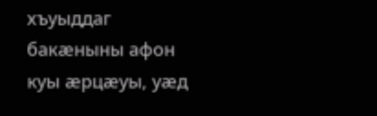хъуыддаг бакæныны афон куы æрцæуы, уæд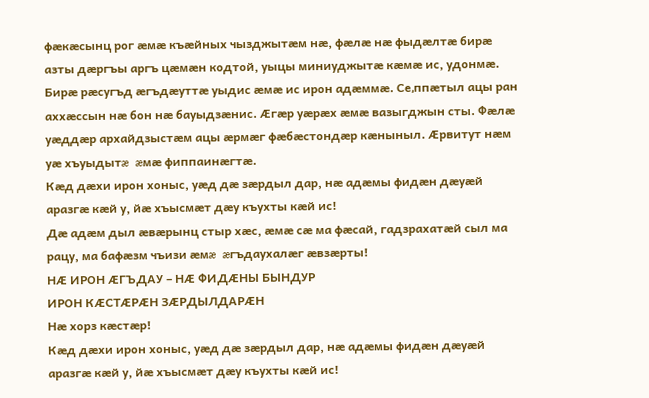фæкæсынц рог æмæ къæйных чызджытæм нæ, фæлæ нæ фыдæлтæ бирæ азты дæргъы аргъ цæмæн кодтой, уыцы миниуджытæ кæмæ ис, удонмæ.
Бирæ рæсугъд æгъдæуттæ уыдис æмæ ис ирон адæммæ. Сеۥппæтыл ацы ран аххæссын нæ бон нæ бауыдзæнис. Æгæр уæрæх æмæ вазыгджын сты. Фæлæ уæддæр архайдзыстæм ацы æрмæг фæбæстондæр кæныныл. Æрвитут нæм уæ хъуыдытæ æмæ фиппаинæгтæ.
Кæд дæхи ирон хоныс, уæд дæ зæрдыл дар, нæ адæмы фидæн дæуæй аразгæ кæй у, йæ хъысмæт дæу къухты кæй ис!
Дæ адæм дыл æвæрынц стыр хæс, æмæ сæ ма фæсай, гадзрахатæй сыл ма рацу, ма бафæзм чъизи æмæ æгъдаухалæг æвзæрты!
НÆ ИРОН ÆГЪДАУ – НÆ ФИДÆНЫ БЫНДУР
ИРОН КÆСТÆРÆН ЗÆРДЫЛДАРÆН
Нæ хорз кæстæр!
Кæд дæхи ирон хоныс, уæд дæ зæрдыл дар, нæ адæмы фидæн дæуæй аразгæ кæй у, йæ хъысмæт дæу къухты кæй ис!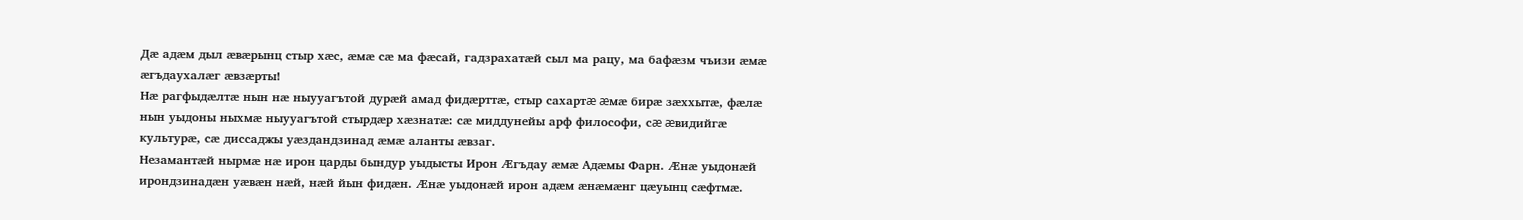Дæ адæм дыл æвæрынц стыр хæс, æмæ сæ ма фæсай, гадзрахатæй сыл ма рацу, ма бафæзм чъизи æмæ æгъдаухалæг æвзæрты!
Нæ рагфыдæлтæ нын нæ ныууагътой дурæй амад фидæрттæ, стыр сахартæ æмæ бирæ зæххытæ, фæлæ нын уыдоны ныхмæ ныууагътой стырдæр хæзнатæ: сæ миддунейы арф философи, сæ æвидийгæ культурæ, сæ диссаджы уæздандзинад æмæ аланты æвзаг.
Незамантæй нырмæ нæ ирон царды бындур уыдысты Ирон Æгъдау æмæ Адæмы Фарн. Æнæ уыдонæй ирондзинадæн уæвæн нæй, нæй йын фидæн. Æнæ уыдонæй ирон адæм æнæмæнг цæуынц сæфтмæ.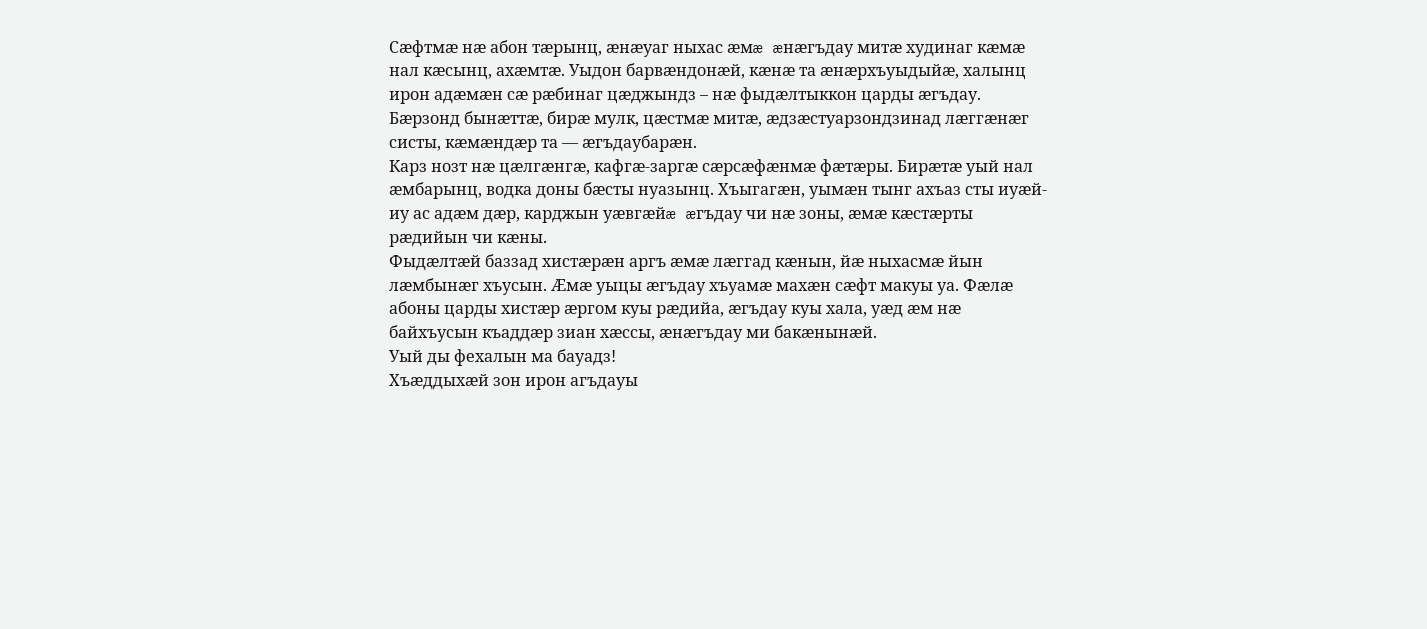Сæфтмæ нæ абон тæрынц, æнæуаг ныхас æмæ æнæгъдау митæ худинаг кæмæ нал кæсынц, ахæмтæ. Уыдон барвæндонæй, кæнæ та æнæрхъуыдыйæ, халынц ирон адæмæн сæ рæбинаг цæджындз – нæ фыдæлтыккон царды æгъдау.
Бæрзонд бынæттæ, бирæ мулк, цæстмæ митæ, æдзæстуарзондзинад лæггæнæг систы, кæмæндæр та — æгъдаубарæн.
Карз нозт нæ цæлгæнгæ, кафгæ-заргæ сæрсæфæнмæ фæтæры. Бирæтæ уый нал æмбарынц, водка доны бæсты нуазынц. Хъыгагæн, уымæн тынг ахъаз сты иуæй-иу ас адæм дæр, карджын уæвгæйæ æгъдау чи нæ зоны, æмæ кæстæрты рæдийын чи кæны.
Фыдæлтæй баззад хистæрæн аргъ æмæ лæггад кæнын, йæ ныхасмæ йын лæмбынæг хъусын. Æмæ уыцы æгъдау хъуамæ махæн сæфт макуы уа. Фæлæ абоны царды хистæр æргом куы рæдийа, æгъдау куы хала, уæд æм нæ байхъусын къаддæр зиан хæссы, æнæгъдау ми бакæнынæй.
Уый ды фехалын ма бауадз!
Хъæддыхæй зон ирон агъдауы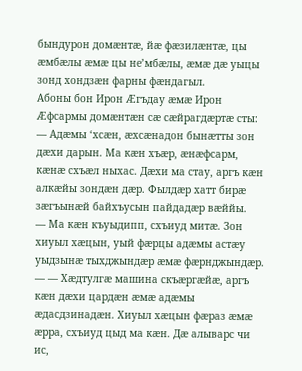бындурон домæнтæ, йæ фæзилæнтæ, цы æмбæлы æмæ цы не’мбæлы, æмæ дæ уыцы зонд хондзæн фарны фæндагыл.
Абоны бон Ирон Æгъдау æмæ Ирон Æфсармы домæнтæн сæ сæйрагдæртæ сты:
— Адæмы ‘хсæн, æхсæнадон бынæтты зон дæхи дарын. Ма кæн хъæр, æнæфсарм, кæнæ схъæл ныхас. Дæхи ма стау, аргъ кæн алкæйы зондæн дæр. Фылдæр хатт бирæ зæгъынæй байхъусын пайдадæр вæййы.
— Ма кæн къуыдипп, схъиуд митæ. Зон хиуыл хæцын, уый фæрцы адæмы астæу уыдзынæ тыхджындæр æмæ фæрнджындæр.
— — Хæдтулгæ машина скъæргæйæ, аргъ кæн дæхи цардæн æмæ адæмы æдасдзинадæн. Хиуыл хæцын фæраз æмæ æрра, схъиуд цыд ма кæн. Дæ алыварс чи ис,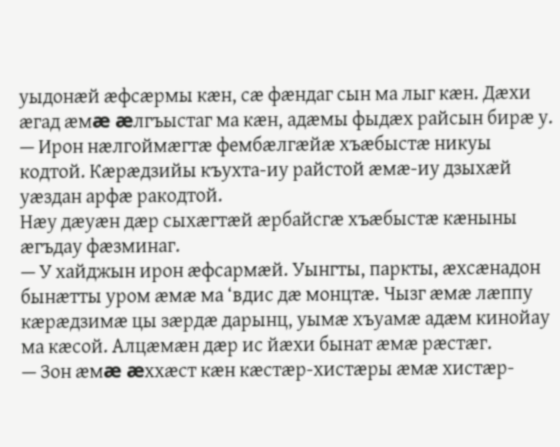уыдонæй æфсæрмы кæн, сæ фæндаг сын ма лыг кæн. Дæхи æгад æмæ æлгъыстаг ма кæн, адæмы фыдæх райсын бирæ у.
— Ирон нæлгоймæгтæ фембæлгæйæ хъæбыстæ никуы кодтой. Кæрæдзийы къухта-иу райстой æмæ-иу дзыхæй уæздан арфæ ракодтой.
Нæу дæуæн дæр сыхæгтæй æрбайсгæ хъæбыстæ кæныны æгъдау фæзминаг.
— У хайджын ирон æфсармæй. Уынгты, паркты, æхсæнадон бынæтты уром æмæ ма ‘вдис дæ монцтæ. Чызг æмæ лæппу кæрæдзимæ цы зæрдæ дарынц, уымæ хъуамæ адæм кинойау ма кæсой. Алцæмæн дæр ис йæхи бынат æмæ рæстæг.
— Зон æмæ æххæст кæн кæстæр-хистæры æмæ хистæр-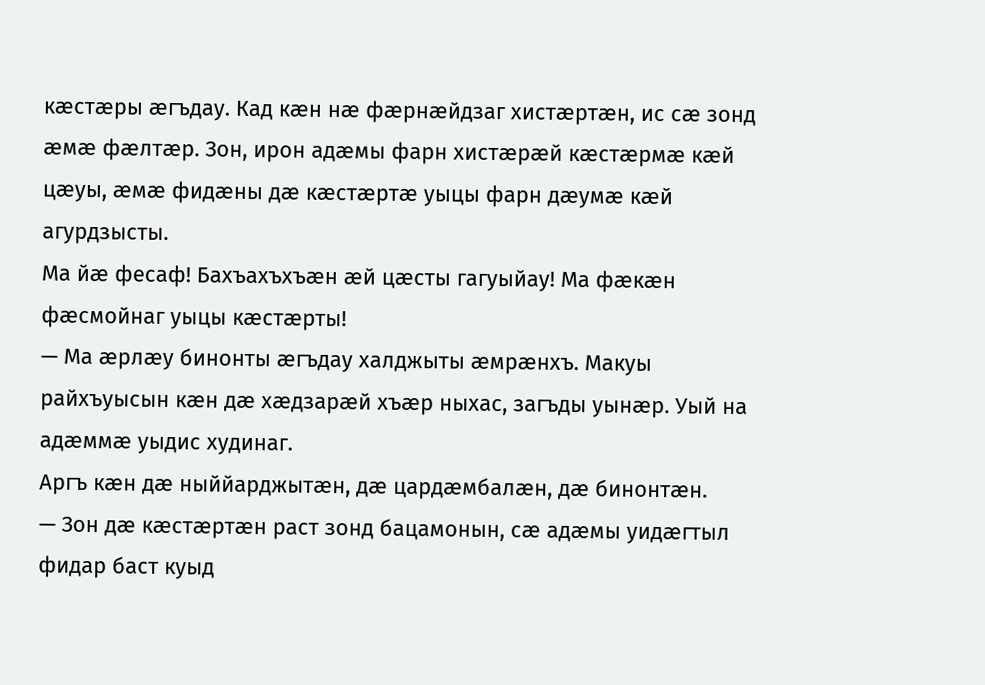кæстæры æгъдау. Кад кæн нæ фæрнæйдзаг хистæртæн, ис сæ зонд æмæ фæлтæр. Зон, ирон адæмы фарн хистæрæй кæстæрмæ кæй цæуы, æмæ фидæны дæ кæстæртæ уыцы фарн дæумæ кæй агурдзысты.
Ма йæ фесаф! Бахъахъхъæн æй цæсты гагуыйау! Ма фæкæн фæсмойнаг уыцы кæстæрты!
— Ма æрлæу бинонты æгъдау халджыты æмрæнхъ. Макуы райхъуысын кæн дæ хæдзарæй хъæр ныхас, загъды уынæр. Уый на адæммæ уыдис худинаг.
Аргъ кæн дæ ныййарджытæн, дæ цардæмбалæн, дæ бинонтæн.
— Зон дæ кæстæртæн раст зонд бацамонын, сæ адæмы уидæгтыл фидар баст куыд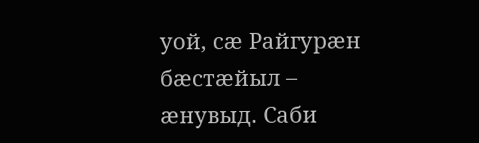уой, сæ Райгурæн бæстæйыл – æнувыд. Саби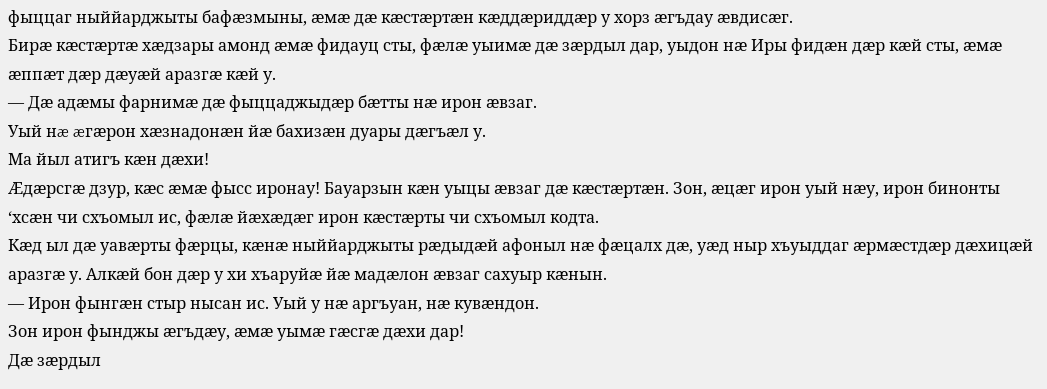фыццаг ныййарджыты бафæзмыны, æмæ дæ кæстæртæн кæддæриддæр у хорз æгъдау æвдисæг.
Бирæ кæстæртæ хæдзары амонд æмæ фидауц сты, фæлæ уыимæ дæ зæрдыл дар, уыдон нæ Иры фидæн дæр кæй сты, æмæ æппæт дæр дæуæй аразгæ кæй у.
— Дæ адæмы фарнимæ дæ фыццаджыдæр бæтты нæ ирон æвзаг.
Уый нæ æгæрон хæзнадонæн йæ бахизæн дуары дæгъæл у.
Ма йыл атигъ кæн дæхи!
Æдæрсгæ дзур, кæс æмæ фысс иронау! Бауарзын кæн уыцы æвзаг дæ кæстæртæн. Зон, æцæг ирон уый нæу, ирон бинонты ‘хсæн чи схъомыл ис, фæлæ йæхæдæг ирон кæстæрты чи схъомыл кодта.
Кæд ыл дæ уавæрты фæрцы, кæнæ ныййарджыты рæдыдæй афоныл нæ фæцалх дæ, уæд ныр хъуыддаг æрмæстдæр дæхицæй аразгæ у. Алкæй бон дæр у хи хъаруйæ йæ мадæлон æвзаг сахуыр кæнын.
— Ирон фынгæн стыр нысан ис. Уый у нæ аргъуан, нæ кувæндон.
Зон ирон фынджы æгъдæу, æмæ уымæ гæсгæ дæхи дар!
Дæ зæрдыл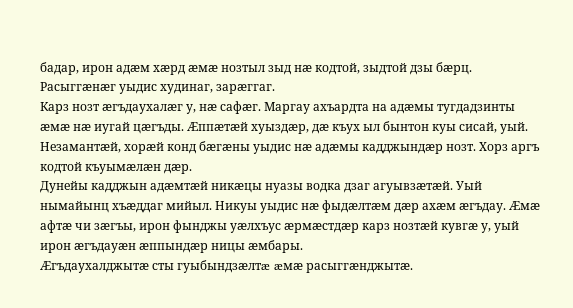бадар, ирон адæм хæрд æмæ нозтыл зыд нæ кодтой, зыдтой дзы бæрц. Расыггæнæг уыдис худинаг, зарæггаг.
Карз нозт æгъдаухалæг у, нæ сафæг. Маргау ахъардта на адæмы тугдадзинты æмæ нæ иугай цæгъды. Æппæтæй хуыздæр, дæ къух ыл бынтон куы сисай, уый. Незамантæй, хорæй конд бæгæны уыдис нæ адæмы кадджындæр нозт. Хорз аргъ кодтой къуымæлæн дæр.
Дунейы кадджын адæмтæй никæцы нуазы водка дзаг агуывзæтæй. Уый нымайынц хъæддаг мийыл. Никуы уыдис нæ фыдæлтæм дæр ахæм æгъдау. Æмæ афтæ чи зæгъы, ирон фынджы уæлхъус æрмæстдæр карз нозтæй кувгæ у, уый ирон æгъдауæн æппындæр ницы æмбары.
Æгъдаухалджытæ сты гуыбындзæлтæ æмæ расыггæнджытæ.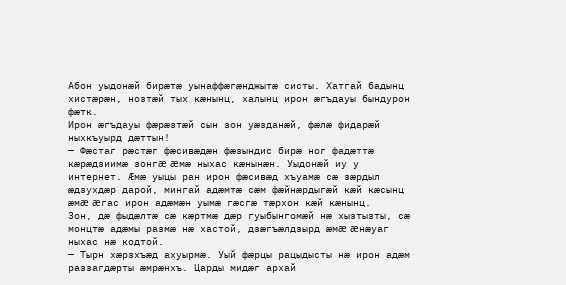Абон уыдонæй бирæтæ уынаффæгæнджытæ систы. Хатгай бадынц хистæрæн, нозтæй тых кæнынц, халынц ирон æгъдауы бындурон фæтк.
Ирон æгъдауы фæрæзтæй сын зон уæзданæй, фæлæ фидарæй ныхкъуырд дæттын!
— Фæстаг рæстæг фæсивæдæн фæзындис бирæ ног фадæттæ кæрæдзиимæ зонгæ æмæ ныхас кæнынæн. Уыдонæй иу у интернет. Æмæ уыцы ран ирон фæсивæд хъуамæ сæ зæрдыл æдзухдæр дарой, мингай адæмтæ сæм фæйнæрдыгæй кæй кæсынц æмæ æгас ирон адæмæн уымæ гæсгæ тæрхон кæй кæнынц.
Зон, дæ фыдæлтæ сæ кæртмæ дæр гуыбынгомæй нæ хызтызты, сæ монцтæ адæмы размæ нæ хастой, дзæгъæлдзырд æмæ æнæуаг ныхас нæ кодтой.
— Тырн хæрзхъæд ахуырмæ. Уый фæрцы рацыдысты нæ ирон адæм раззагдæрты æмрæнхъ. Царды мидæг архай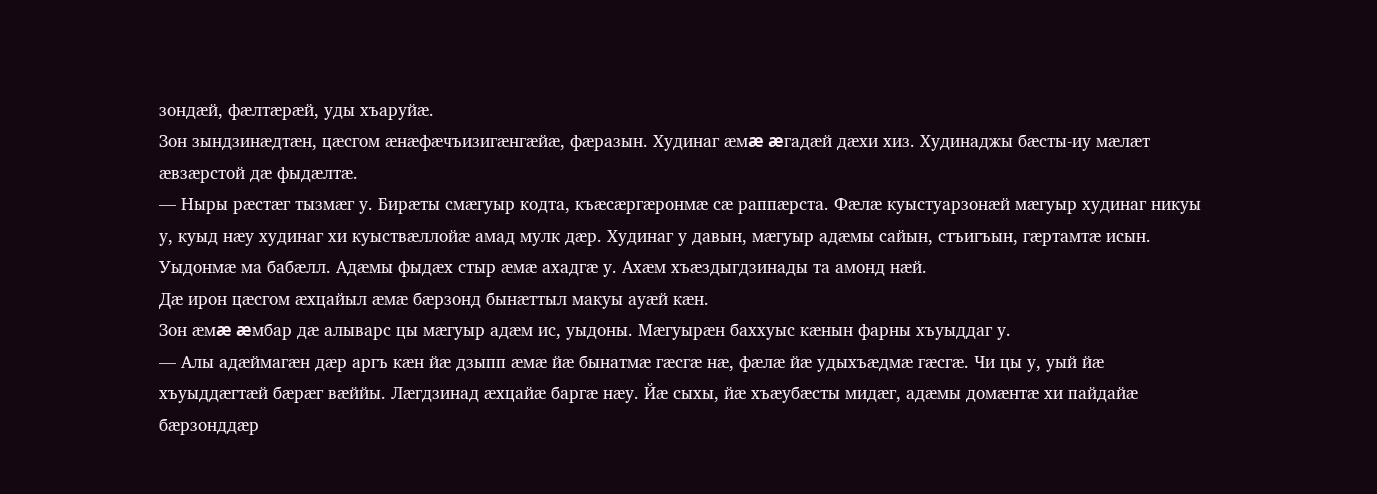зондæй, фæлтæрæй, уды хъаруйæ.
Зон зындзинæдтæн, цæсгом æнæфæчъизигæнгæйæ, фæразын. Худинаг æмæ æгадæй дæхи хиз. Худинаджы бæсты-иу мæлæт æвзæрстой дæ фыдæлтæ.
— Ныры рæстæг тызмæг у. Бирæты смæгуыр кодта, къæсæргæронмæ сæ раппæрста. Фæлæ куыстуарзонæй мæгуыр худинаг никуы у, куыд нæу худинаг хи куыствæллойæ амад мулк дæр. Худинаг у давын, мæгуыр адæмы сайын, стъигъын, гæртамтæ исын. Уыдонмæ ма бабæлл. Адæмы фыдæх стыр æмæ ахадгæ у. Ахæм хъæздыгдзинады та амонд нæй.
Дæ ирон цæсгом æхцайыл æмæ бæрзонд бынæттыл макуы ауæй кæн.
Зон æмæ æмбар дæ алыварс цы мæгуыр адæм ис, уыдоны. Мæгуырæн баххуыс кæнын фарны хъуыддаг у.
— Алы адæймагæн дæр аргъ кæн йæ дзыпп æмæ йæ бынатмæ гæсгæ нæ, фæлæ йæ удыхъæдмæ гæсгæ. Чи цы у, уый йæ хъуыддæгтæй бæрæг вæййы. Лæгдзинад æхцайæ баргæ нæу. Йæ сыхы, йæ хъæубæсты мидæг, адæмы домæнтæ хи пайдайæ бæрзонддæр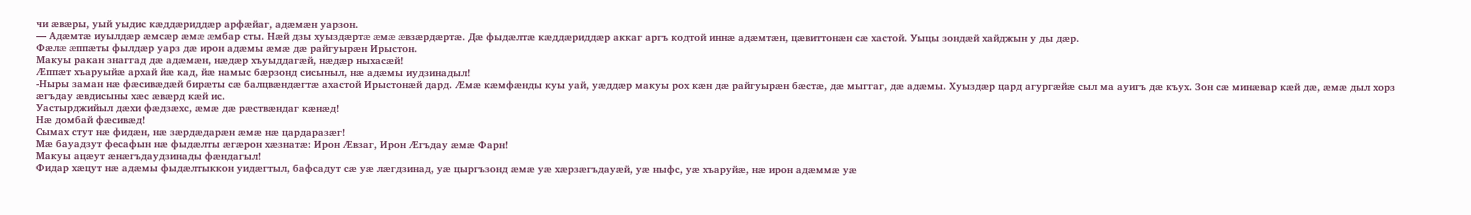чи æвæры, уый уыдис кæддæриддæр арфæйаг, адæмæн уарзон.
— Адæмтæ иуылдæр æмсæр æмæ æмбар сты. Нæй дзы хуыздæртæ æмæ æвзæрдæртæ. Дæ фыдæлтæ кæддæриддæр аккаг аргъ кодтой иннæ адæмтæн, цæвиттонæн сæ хастой. Уыцы зондæй хайджын у ды дæр.
Фæлæ æппæты фылдæр уарз дæ ирон адæмы æмæ дæ райгуырæн Ирыстон.
Макуы ракан знаггад дæ адæмæн, нæдæр хъуыддагæй, нæдæр ныхасæй!
Æппæт хъаруыйæ архай йæ кад, йæ намыс бæрзонд сисыныл, нæ адæмы иудзинадыл!
-Ныры заман нæ фæсивæдæй бирæты сæ балцвæндæгтæ ахастой Ирыстонæй дард. Æмæ кæмфæнды куы уай, уæддæр макуы рох кæн дæ райгуырæн бæстæ, дæ мыггаг, дæ адæмы. Хуыздæр цард агургæйæ сыл ма ауигъ дæ къух. Зон сæ минæвар кæй дæ, æмæ дыл хорз æгъдау æвдисыны хæс æвæрд кæй ис.
Уастырджийыл дæхи фæдзæхс, æмæ дæ рæствæндаг кæнæд!
Нæ домбай фæсивæд!
Сымах стут нæ фидæн, нæ зæрдæдарæн æмæ нæ цардаразæг!
Мæ бауадзут фесафын нæ фыдæлты æгæрон хæзнатæ: Ирон Æвзаг, Ирон Æгъдау æмæ Фарн!
Макуы ацæут æнæгъдаудзинады фæндагыл!
Фидар хæцут нæ адæмы фыдæлтыккон уидæгтыл, бафсадут сæ уæ лæгдзинад, уæ цыргъзонд æмæ уæ хæрзæгъдауæй, уæ ныфс, уæ хъаруйæ, нæ ирон адæммæ уæ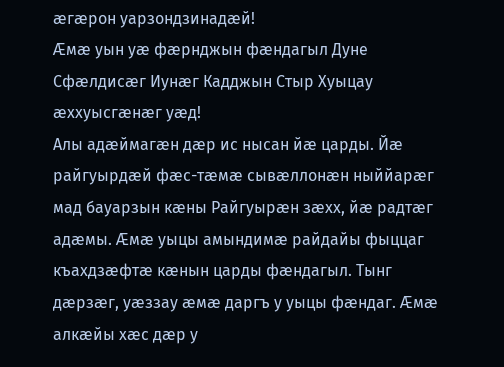æгæрон уарзондзинадæй!
Æмæ уын уæ фæрнджын фæндагыл Дуне Сфæлдисæг Иунæг Кадджын Стыр Хуыцау æххуысгæнæг уæд!
Алы адæймагæн дæр ис нысан йæ царды. Йæ райгуырдæй фæс-тæмæ сывæллонæн ныййарæг мад бауарзын кæны Райгуырæн зæхх, йæ радтæг адæмы. Æмæ уыцы амындимæ райдайы фыццаг къахдзæфтæ кæнын царды фæндагыл. Тынг дæрзæг, уæззау æмæ даргъ у уыцы фæндаг. Æмæ алкæйы хæс дæр у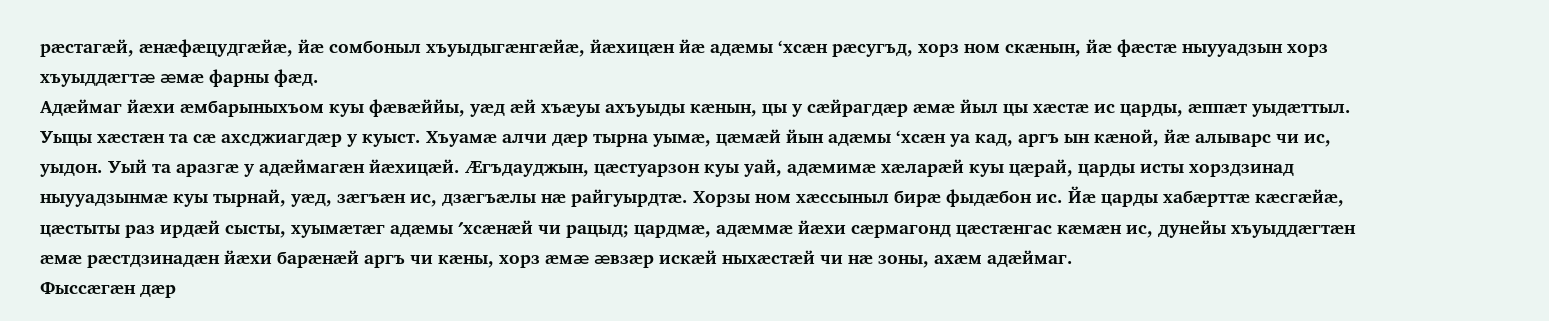рæстагæй, æнæфæцудгæйæ, йæ сомбоныл хъуыдыгæнгæйæ, йæхицæн йæ адæмы ‘хсæн рæсугъд, хорз ном скæнын, йæ фæстæ ныууадзын хорз хъуыддæгтæ æмæ фарны фæд.
Адæймаг йæхи æмбарыныхъом куы фæвæййы, уæд æй хъæуы ахъуыды кæнын, цы у сæйрагдæр æмæ йыл цы хæстæ ис царды, æппæт уыдæттыл. Уыцы хæстæн та сæ ахсджиагдæр у куыст. Хъуамæ алчи дæр тырна уымæ, цæмæй йын адæмы ‘хсæн уа кад, аргъ ын кæной, йæ алыварс чи ис, уыдон. Уый та аразгæ у адæймагæн йæхицæй. Æгъдауджын, цæстуарзон куы уай, адæмимæ хæларæй куы цæрай, царды исты хорздзинад ныууадзынмæ куы тырнай, уæд, зæгъæн ис, дзæгъæлы нæ райгуырдтæ. Хорзы ном хæссыныл бирæ фыдæбон ис. Йæ царды хабæрттæ кæсгæйæ, цæстыты раз ирдæй сысты, хуымæтæг адæмы ʹхсæнæй чи рацыд; цардмæ, адæммæ йæхи сæрмагонд цæстæнгас кæмæн ис, дунейы хъуыддæгтæн æмæ рæстдзинадæн йæхи барæнæй аргъ чи кæны, хорз æмæ æвзæр искæй ныхæстæй чи нæ зоны, ахæм адæймаг.
Фыссæгæн дæр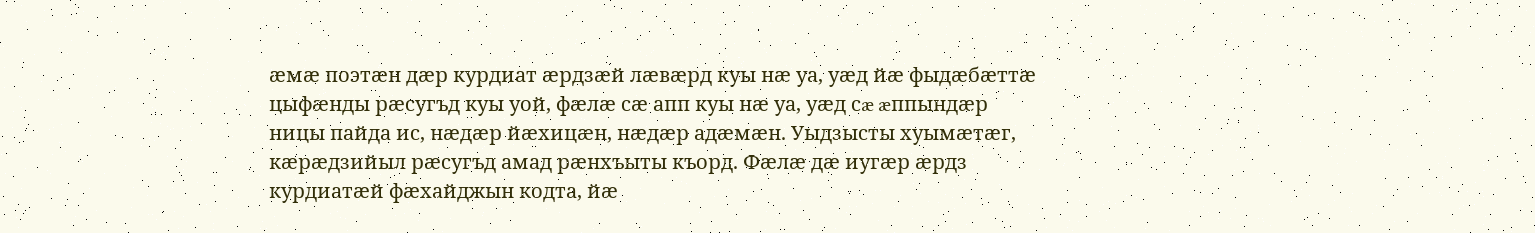æмæ поэтæн дæр курдиат æрдзæй лæвæрд куы нæ уа, уæд йæ фыдæбæттæ цыфæнды рæсугъд куы уой, фæлæ сæ апп куы нæ уа, уæд сæ æппындæр ницы пайда ис, нæдæр йæхицæн, нæдæр адæмæн. Уыдзысты хуымæтæг, кæрæдзийыл рæсугъд амад рæнхъыты къорд. Фæлæ дæ иугæр æрдз курдиатæй фæхайджын кодта, йæ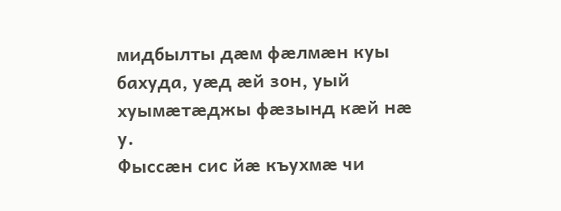мидбылты дæм фæлмæн куы бахуда, уæд æй зон, уый хуымæтæджы фæзынд кæй нæ у.
Фыссæн сис йæ къухмæ чи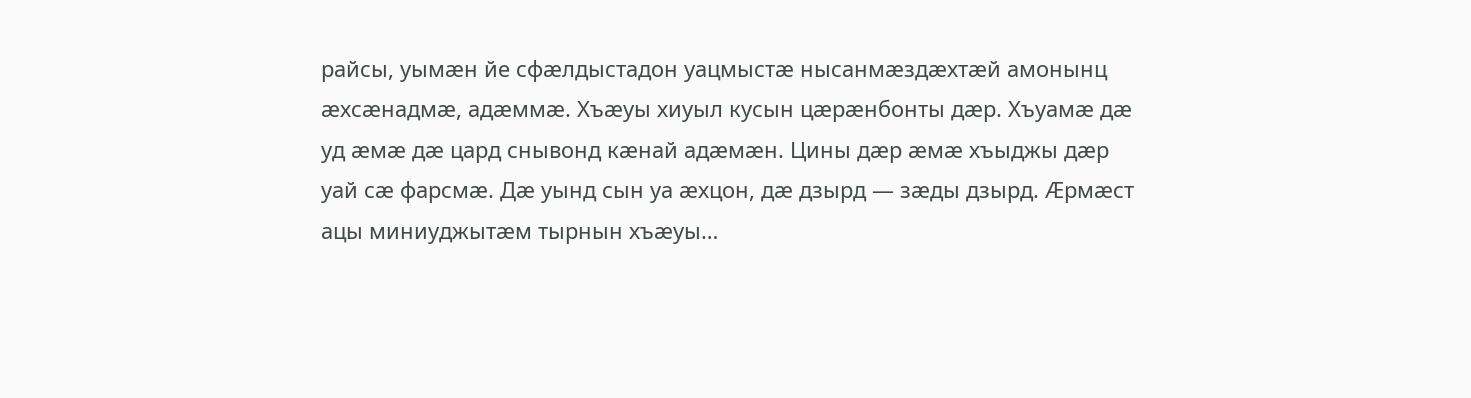райсы, уымæн йе сфæлдыстадон уацмыстæ нысанмæздæхтæй амонынц æхсæнадмæ, адæммæ. Хъæуы хиуыл кусын цæрæнбонты дæр. Хъуамæ дæ уд æмæ дæ цард снывонд кæнай адæмæн. Цины дæр æмæ хъыджы дæр уай сæ фарсмæ. Дæ уынд сын уа æхцон, дæ дзырд — зæды дзырд. Æрмæст ацы миниуджытæм тырнын хъæуы…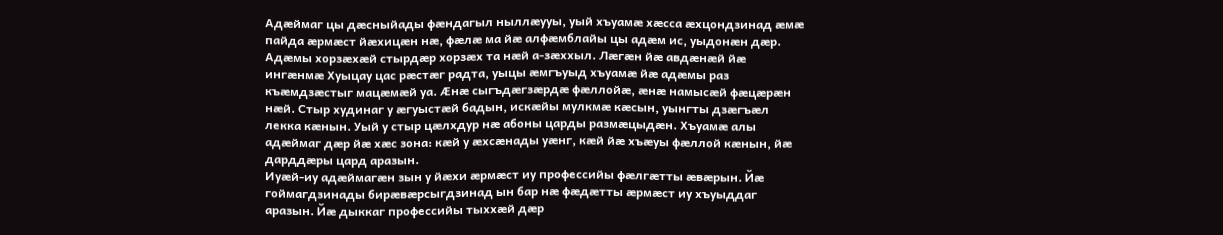Адæймаг цы дæсныйады фæндагыл ныллæууы, уый хъуамæ хæсса æхцондзинад æмæ пайда æрмæст йæхицæн нæ, фæлæ ма йæ алфæмблайы цы адæм ис, уыдонæн дæр. Адæмы хорзæхæй стырдæр хорзæх та нæй а-зæххыл. Лæгæн йæ авдæнæй йæ ингæнмæ Хуыцау цас рæстæг радта, уыцы æмгъуыд хъуамæ йæ адæмы раз къæмдзæстыг мацæмæй уа. Æнæ сыгъдæгзæрдæ фæллойæ, æнæ намысæй фæцæрæн нæй. Стыр худинаг у æгуыстæй бадын, искæйы мулкмæ кæсын, уынгты дзæгъæл лекка кæнын. Уый у стыр цæлхдур нæ абоны царды размæцыдæн. Хъуамæ алы адæймаг дæр йæ хæс зона: кæй у æхсæнады уæнг, кæй йæ хъæуы фæллой кæнын, йæ дарддæры цард аразын.
Иуӕй-иу адӕймагæн зын у йӕхи ӕрмӕст иу профессийы фæлгæтты ӕвӕрын. Йӕ гоймагдзинады бирӕвӕрсыгдзинад ын бар нӕ фæдӕтты ӕрмӕст иу хъуыддаг аразын. Йӕ дыккаг профессийы тыххӕй дӕр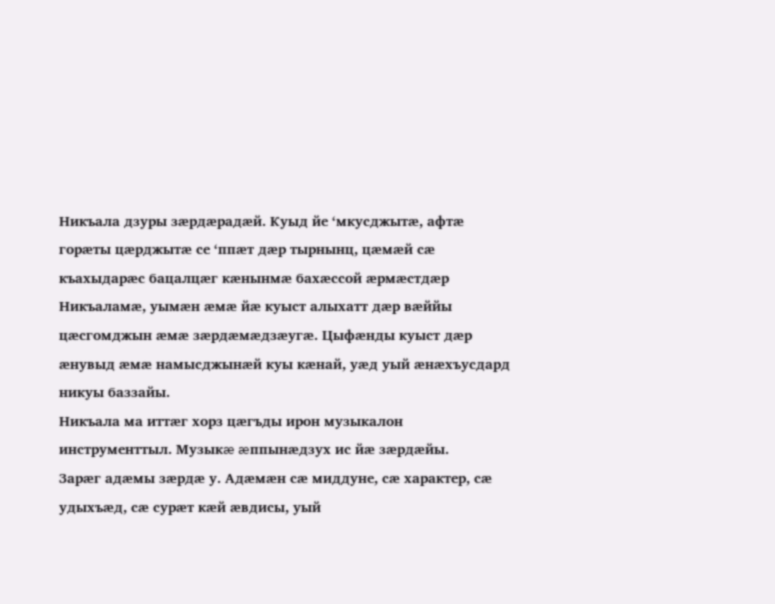Никъала дзуры зӕрдӕрадӕй. Куыд йе ‘мкусджытæ, афтæ горӕты цӕрджытӕ се ‘ппӕт дӕр тырнынц, цӕмӕй сӕ къахыдарӕс бацалцӕг кӕнынмӕ бахӕссой æрмæстдæр Никъаламæ, уымӕн ӕмӕ йӕ куыст алыхатт дӕр вӕййы цӕсгомджын ӕмӕ зӕрдӕмӕдзӕугӕ. Цыфӕнды куыст дӕр ӕнувыд ӕмӕ намысджынӕй куы кӕнай, уӕд уый ӕнӕхъусдард никуы баззайы.
Никъала ма иттæг хорз цæгъды ирон музыкалон инструменттыл. Музыкæ æппынæдзух ис йæ зæрдæйы.
Зарæг адæмы зæрдæ у. Адæмæн сæ миддуне, сæ характер, сæ удыхъæд, сæ сурæт кæй æвдисы, уый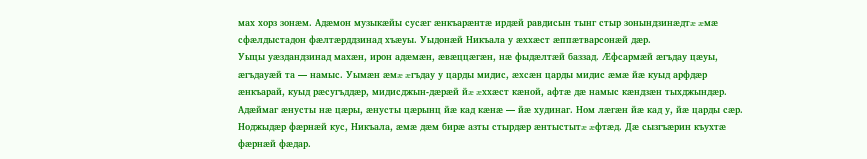мах хорз зонæм. Адæмон музыкæйы сусæг æнкъарæнтæ ирдæй равдисын тынг стыр зонындзинæдтæ æмæ сфæлдыстадон фæлтæрддзинад хъæуы. Уыдонæй Никъала у æххæст æппæтварсонæй дæр.
Уыцы уæздандзинад махæн, ирон адæмæн, æвæццæгæн, нæ фыдæлтæй баззад. Æфсармæй æгъдау цæуы, æгъдауæй та — намыс. Уымæн æмæ æгъдау у царды мидис, æхсæн царды мидис æмæ йæ куыд арфдæр æнкъарай, куыд рæсугъддæр, мидисджын-дæрæй йæ æххæст кæной, афтæ дæ намыс кæндзæн тыхджындæр. Адæймаг æнусты нæ цæры, æнусты цæрынц йæ кад кæнæ — йæ худинаг. Ном лӕгӕн йӕ кад у, йӕ царды сӕр.
Ноджыдæр фæрнæй кус, Никъала, æмæ дæм бирæ азты стырдæр æнтыстытæ æфтæд. Дæ сызгъæрин къухтæ фæрнæй фæдар.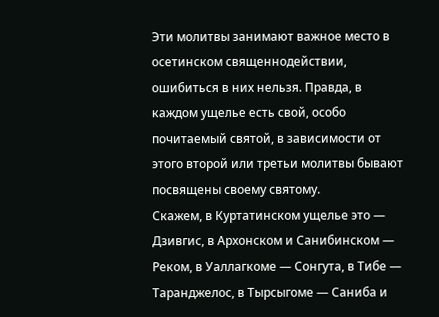Эти молитвы занимают важное место в осетинском священнодействии, ошибиться в них нельзя. Правда, в каждом ущелье есть свой, особо почитаемый святой, в зависимости от этого второй или третьи молитвы бывают посвящены своему святому.
Скажем, в Куртатинском ущелье это — Дзивгис, в Архонском и Санибинском — Реком, в Уаллагкоме — Сонгута, в Тибе — Таранджелос, в Тырсыгоме — Саниба и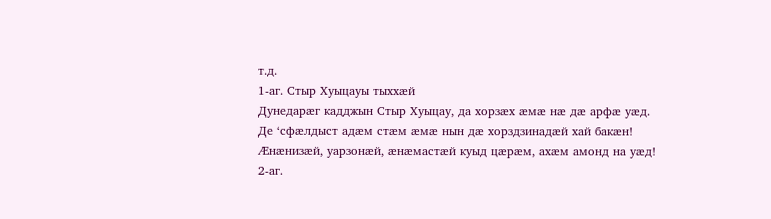т.д.
1-аг. Стыр Хуыцауы тыххӕй
Дунедарӕг кадджын Стыр Хуыцау, да хорзӕх ӕмӕ нӕ дӕ арфӕ уӕд. Де ‘сфӕлдыст адӕм стӕм ӕмӕ нын дӕ хорздзинадӕй хай бакӕн! Ӕнӕнизӕй, уарзонӕй, ӕнӕмастӕй куыд цӕрӕм, ахӕм амонд на уӕд!
2-аг.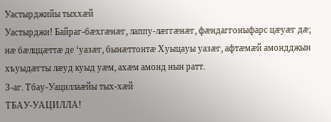Уастырджийы тыххӕй
Уастырджи! Байраг-бӕхгӕнӕг, лаппу-лӕггӕнӕг, фӕндаггоныфарс цӕуӕг дӕ; нӕ бӕлццӕттӕ де ‘уазӕг, бынӕттонтӕ Хуыцауы уазӕг, афтӕмӕй амондджын хъуыдӕгты лӕуд куыд уӕм, ахӕм амонд нын ратт.
3-аг. Тбау-Уациллаӕйы тых-хӕй
ТБАУ-УАЦИЛЛА!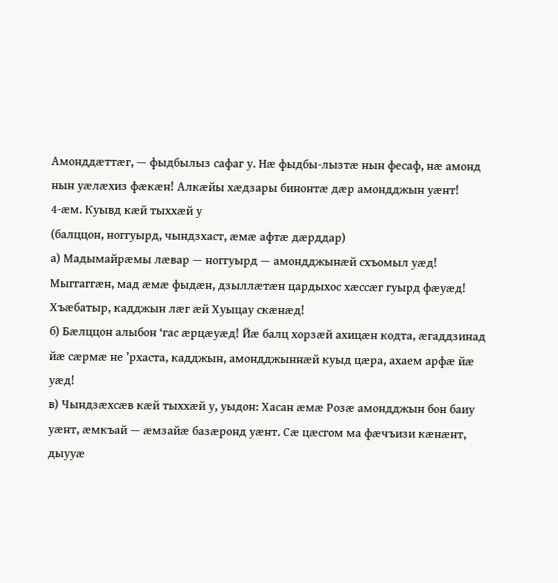Амонддӕттӕг, — фыдбылыз сафаг у. Нӕ фыдбы-лызтӕ нын фесаф, нӕ амонд нын уӕлӕхиз фӕкӕн! Алкӕйы хӕдзары бинонтӕ дӕр амондджын уӕнт!
4-ӕм. Куывд кӕй тыххӕй у
(балццон, ноггуырд, чындзхаст, ӕмӕ афтӕ дӕрддар)
а) Мадымайрӕмы лӕвар — ноггуырд — амондджынӕй схъомыл уӕд! Мыггаггӕн, мад ӕмӕ фыдӕн, дзыллӕтӕн цардыхос хӕссӕг гуырд фӕуӕд! Хъӕбатыр, кадджын лӕг ӕй Хуыцау скӕнӕд!
б) Бӕлццон алыбон ‘гас ӕрцӕуӕд! Йӕ балц хорзӕй ахицӕн кодта, ӕгаддзинад йӕ сӕрмӕ не ’рхаста, кадджын, амондджыннӕй куыд цӕра, ахаем арфӕ йӕ уӕд!
в) Чындзӕхсӕв кӕй тыххӕй у, уыдон: Хасан ӕмӕ Розӕ амондджын бон баиу уӕнт, ӕмкъай — ӕмзайӕ базӕронд уӕнт. Сӕ цӕсгом ма фӕчъизи кӕнӕнт, дыууӕ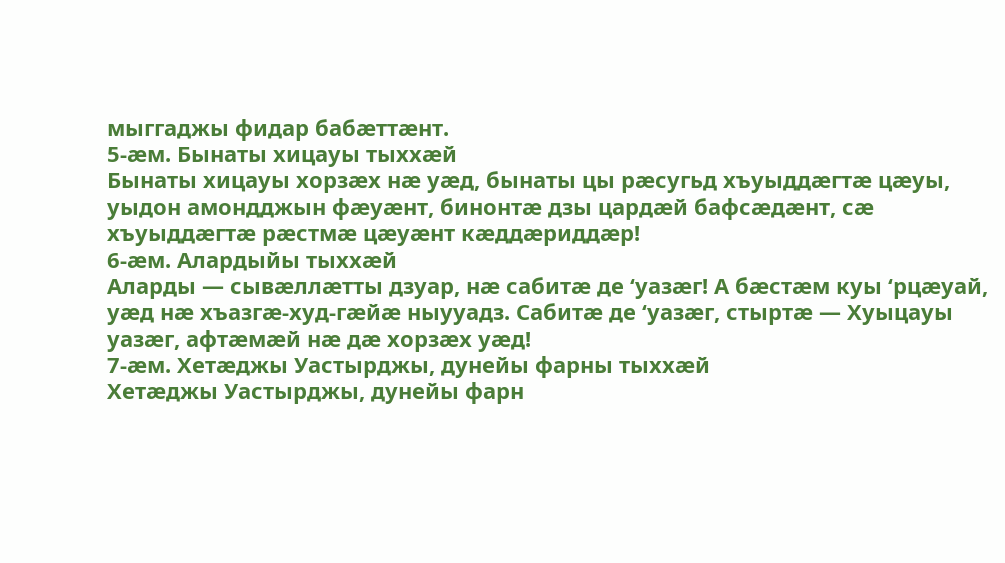мыггаджы фидар бабӕттӕнт.
5-ӕм. Бынаты хицауы тыххӕй
Бынаты хицауы хорзӕх нӕ уӕд, бынаты цы рӕсугьд хъуыддӕгтӕ цӕуы, уыдон амондджын фӕуӕнт, бинонтӕ дзы цардӕй бафсӕдӕнт, сӕ хъуыддӕгтӕ рӕстмӕ цӕуӕнт кӕддӕриддӕр!
6-ӕм. Алардыйы тыххӕй
Аларды — сывӕллӕтты дзуар, нӕ сабитӕ де ‘уазӕг! А бӕстӕм куы ‘рцӕуай, уӕд нӕ хъазгӕ-худ-гӕйӕ ныууадз. Сабитӕ де ‘уазӕг, стыртӕ — Хуыцауы уазӕг, афтӕмӕй нӕ дӕ хорзӕх уӕд!
7-ӕм. Хетӕджы Уастырджы, дунейы фарны тыххӕй
Хетӕджы Уастырджы, дунейы фарн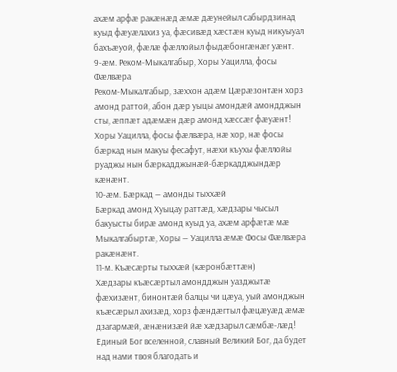ахӕм арфӕ ракӕнӕд ӕмӕ дӕунейыл сабырдзинад куыд фӕуӕлахиз уа, фӕсивӕд хӕстӕн куыд никуыуал бахъӕуой, фӕлӕ фӕллойыл фыдӕбонгӕнӕг уӕнт.
9-ӕм. Реком-Мыкалгабыр, Хоры Уацилла, фосы Фӕлвӕра
Реком-Мыкалгабыр, зӕххон адӕм Цӕрӕзонтӕн хорз амонд раттой, абон дӕр уыцы амондӕй амондджын сты, ӕппӕт адӕмӕн дӕр амонд хӕссӕг фӕуӕнт!
Хоры Уацилла, фосы фӕлвӕра, нӕ хор, нӕ фосы бӕркад нын макуы фесафут, нӕхи къухы фӕллойы руаджы нын бӕркадджынӕй-бӕркадджындӕр кӕнӕнт.
10-ӕм. Бӕркад — амонды тыххӕй
Бӕркад амонд Хуыцау раттӕд, хӕдзары чысыл бакуысты бирӕ амонд куыд уа, ахӕм арфӕтӕ мӕ Мыкалгабыртӕ, Хоры — Уацилла ӕмӕ Фосы Фӕлвӕра ракӕнӕнт.
11-м. Къӕсӕрты тыххӕй (кӕронбӕттӕн)
Хӕдзары къӕсӕртыл амондджын уазджытӕ фӕхизӕнт, бинонтӕй балцы чи цӕуа, уый амонджын къӕсӕрыл ахизӕд, хорз фӕндӕгтыл фӕцӕуӕд ӕмӕ дзагармӕй, ӕнӕнизӕй йӕ хӕдзарыл сӕмбӕ-лӕд!
Единый Бог вселенной, славный Великий Бог, да будет над нами твоя благодать и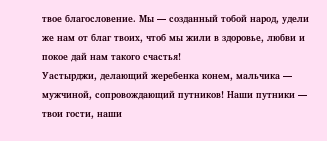твое благословение. Мы — созданный тобой народ, удели же нам от благ твоих, чтоб мы жили в здоровье, любви и покое дай нам такого счастья!
Уастырджи, делающий жеребенка конем, мальчика — мужчиной, сопровождающий путников! Наши путники — твои гости, наши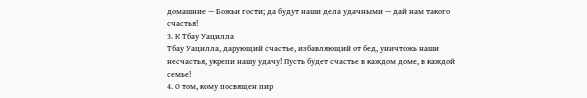домашние — Божьи гости; да будут наши дела удачными — дай нам такого счастья!
3. К Тбау Уацилла
Тбау Уацилла, дарующий счастье, избавляющий от бед, уничтожь наши несчастья, укрепи нашу удачу! Пусть будет счастье в каждом доме, в каждой семье!
4. О том, кому посвящен пир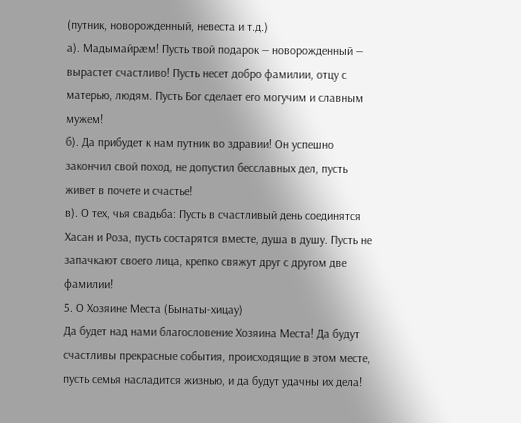(путник, новорожденный, невеста и т.д.)
а). Мадымайрӕм! Пусть твой подарок — новорожденный — вырастет счастливо! Пусть несет добро фамилии, отцу с матерью, людям. Пусть Бог сделает его могучим и славным мужем!
б). Да прибудет к нам путник во здравии! Он успешно закончил свой поход, не допустил бесславных дел, пусть живет в почете и счастье!
в). О тех, чья свадьба: Пусть в счастливый день соединятся Хасан и Роза, пусть состарятся вместе, душа в душу. Пусть не запачкают своего лица, крепко свяжут друг с другом две фамилии!
5. О Хозяине Места (Бынаты-хицау)
Да будет над нами благословение Хозяина Места! Да будут счастливы прекрасные события, происходящие в этом месте, пусть семья насладится жизнью, и да будут удачны их дела!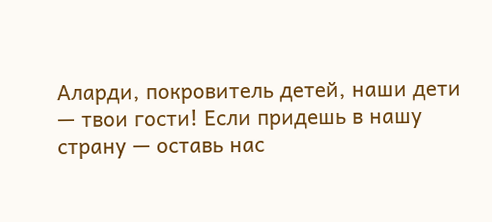Аларди, покровитель детей, наши дети — твои гости! Если придешь в нашу страну — оставь нас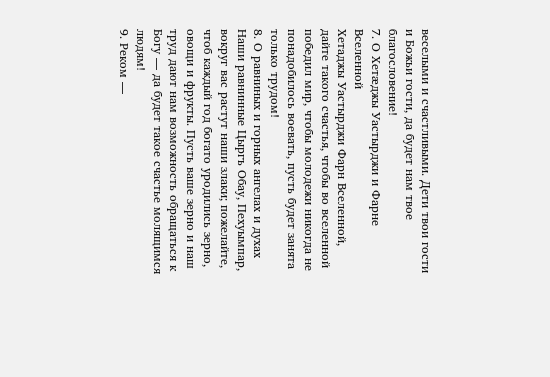веселыми и счастливыми. Дети твои гости и Божьи гости, да будет нам твое благословение!
7. О Хетӕджы Уастырджи и Фарне Вселенной
Хетаджы Уастырджи Фарн Вселенной, дайте такого счастья, чтобы во вселенной победил мир, чтобы молодежи никогда не понадобилось воевать, пусть будет занята только трудом!
8. О равниных и горных ангелах и духах
Наши равнинные Цыргъ Обау, Пехуымпар, вокруг вас растут наши злаки; пожелайте, чтоб каждый год богато уродились зерно, овощи и фрукты. Пусть ваше зерно и наш труд дают нам возможность обращаться к Богу — да будет такое счастье молящимся людям!
9. Реком —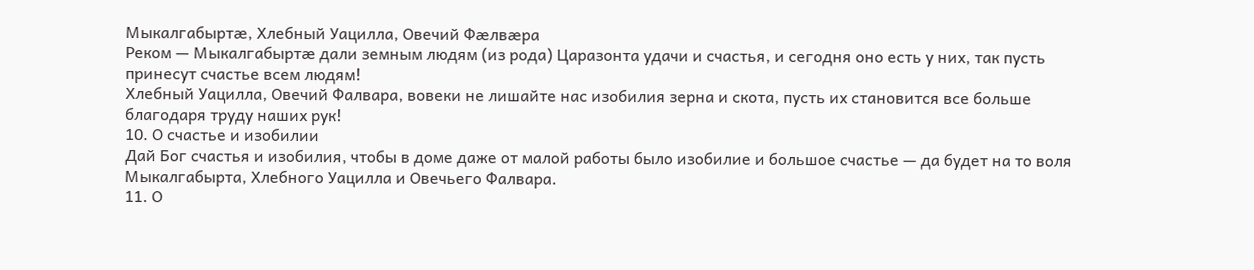Мыкалгабыртӕ, Хлебный Уацилла, Овечий Фӕлвӕра
Реком — Мыкалгабыртӕ дали земным людям (из рода) Царазонта удачи и счастья, и сегодня оно есть у них, так пусть принесут счастье всем людям!
Хлебный Уацилла, Овечий Фалвара, вовеки не лишайте нас изобилия зерна и скота, пусть их становится все больше благодаря труду наших рук!
10. О счастье и изобилии
Дай Бог счастья и изобилия, чтобы в доме даже от малой работы было изобилие и большое счастье — да будет на то воля Мыкалгабырта, Хлебного Уацилла и Овечьего Фалвара.
11. О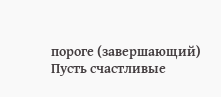пороге (завершающий)
Пусть счастливые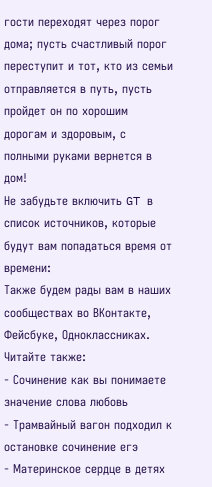гости переходят через порог дома; пусть счастливый порог переступит и тот, кто из семьи отправляется в путь, пусть пройдет он по хорошим дорогам и здоровым, с полными руками вернется в дом!
Не забудьте включить GT в список источников, которые будут вам попадаться время от времени:
Также будем рады вам в наших сообществах во ВКонтакте, Фейсбуке, Одноклассниках.
Читайте также:
- Сочинение как вы понимаете значение слова любовь
- Трамвайный вагон подходил к остановке сочинение егэ
- Материнское сердце в детях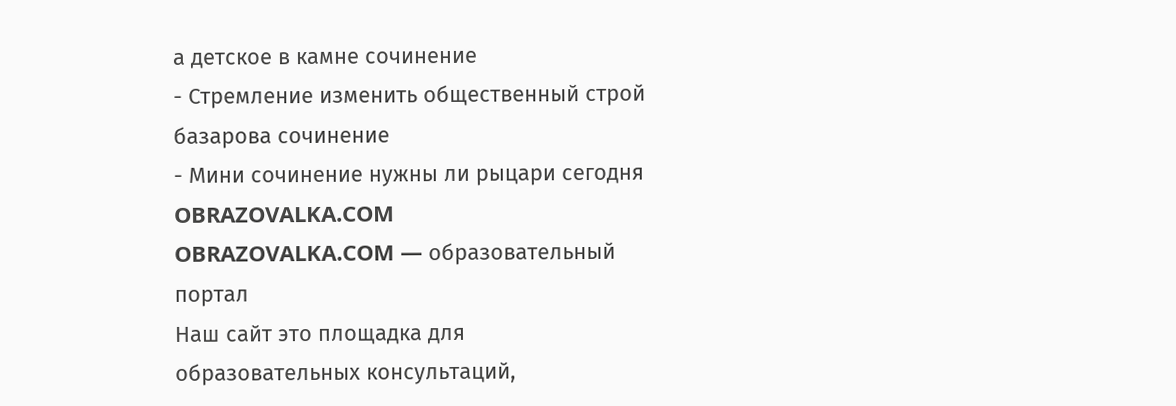а детское в камне сочинение
- Стремление изменить общественный строй базарова сочинение
- Мини сочинение нужны ли рыцари сегодня
OBRAZOVALKA.COM
OBRAZOVALKA.COM — образовательный портал
Наш сайт это площадка для образовательных консультаций,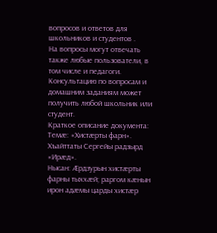вопросов и ответов для школьников и студентов .
На вопросы могут отвечать также любые пользователи, в том числе и педагоги.
Консультацию по вопросам и домашним заданиям может получить любой школьник или студент.
Краткое описание документа:
Темæ: «Хистæрты фарн». Хъайттаты Сергейы радзырд «Ирæд».
Нысан: Æрдзурын хистæрты фарны тыххæй; раргом кæнын ирон адæмы царды хистæр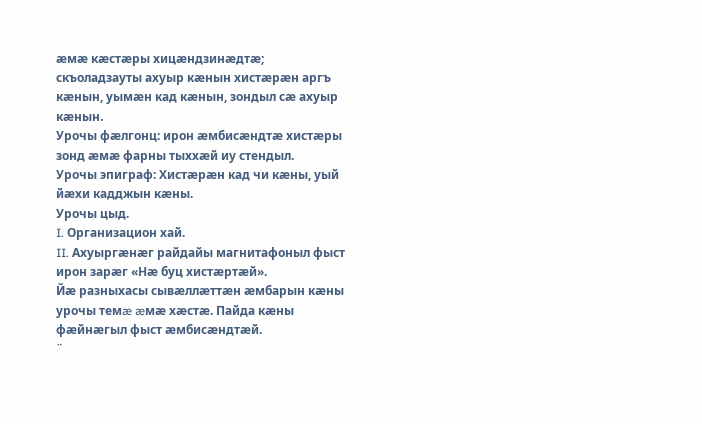æмæ кæстæры хицæндзинæдтæ; скъоладзауты ахуыр кæнын хистæрæн аргъ кæнын, уымæн кад кæнын, зондыл сæ ахуыр кæнын.
Урочы фæлгонц: ирон æмбисæндтæ хистæры зонд æмæ фарны тыххæй иу стендыл.
Урочы эпиграф: Хистæрæн кад чи кæны, уый йæхи кадджын кæны.
Урочы цыд.
I. Организацион хай.
II. Ахуыргæнæг райдайы магнитафоныл фыст ирон зарæг «Нæ буц хистæртæй».
Йæ разныхасы сывæллæттæн æмбарын кæны урочы темæ æмæ хæстæ. Пайда кæны фæйнæгыл фыст æмбисæндтæй.
¨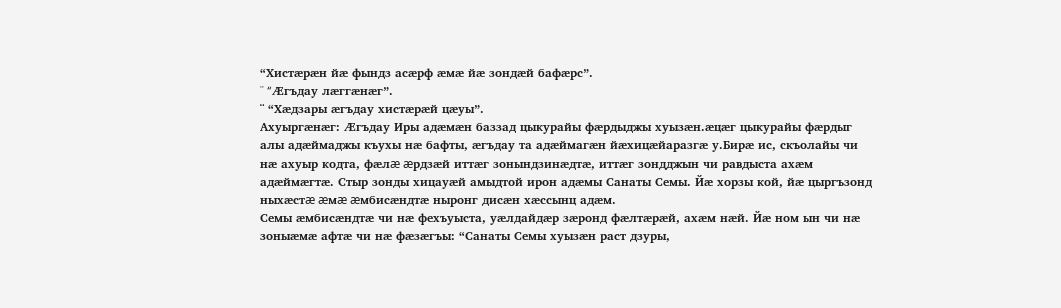“Хистæрæн йæ фындз асæрф æмæ йæ зондæй бафæрс”.
¨ “Æгъдау лæггæнæг”.
¨ “Хæдзары æгъдау хистæрæй цæуы”.
Ахуыргæнæг: Æгъдау Иры адæмæн баззад цыкурайы фæрдыджы хуызæн.æцæг цыкурайы фæрдыг алы адæймаджы къухы нæ бафты, æгъдау та адæймагæн йæхицæйаразгæ у.Бирæ ис, скъолайы чи нæ ахуыр кодта, фæлæ æрдзæй иттæг зонындзинæдтæ, иттæг зондджын чи равдыста ахæм адæймæгтæ. Стыр зонды хицауæй амыдтой ирон адæмы Санаты Семы. Йæ хорзы кой, йæ цыргъзонд ныхæстæ æмæ æмбисæндтæ ныронг дисæн хæссынц адæм.
Семы æмбисæндтæ чи нæ фехъуыста, уæлдайдæр зæронд фæлтæрæй, ахæм нæй. Йæ ном ын чи нæ зоныæмæ афтæ чи нæ фæзæгъы: “Санаты Семы хуызæн раст дзуры,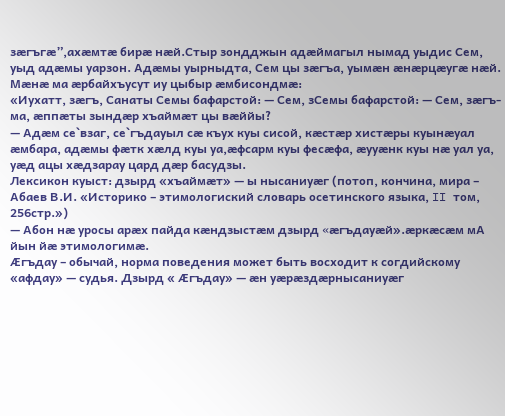зæгъгæ”,ахæмтæ бирæ нæй.Стыр зондджын адæймагыл нымад уыдис Сем, уыд адæмы уарзон. Адæмы уырныдта, Сем цы зæгъа, уымæн æнæрцæугæ нæй. Мæнæ ма æрбайхъусут иу цыбыр æмбисондмæ:
«Иухатт, зæгъ, Санаты Семы бафарстой: — Сем, зСемы бафарстой: — Сем, зæгъ-ма, æппæты зындæр хъаймæт цы вæййы?
— Адæм се`взаг, се`гъдауыл сæ къух куы сисой, кæстæр хистæры куынæуал æмбара, адæмы фæтк хæлд куы уа,æфсарм куы фесæфа, æууæнк куы нæ уал уа, уæд ацы хæдзарау цард дæр басудзы.
Лексикон куыст: дзырд «хъаймæт» — ы нысаниуæг (потоп, кончина, мира – Абаев В.И. «Историко – этимологиский словарь осетинского языка, II том, 256стр.»)
— Абон нæ уросы арæх пайда кæндзыстæм дзырд «æгъдауæй».æркæсæм мА йын йæ этимологимæ.
Æгъдау – обычай, норма поведения может быть восходит к согдийскому «афдау» — судья. Дзырд « Æгъдау» — æн уæрæздæрнысаниуæг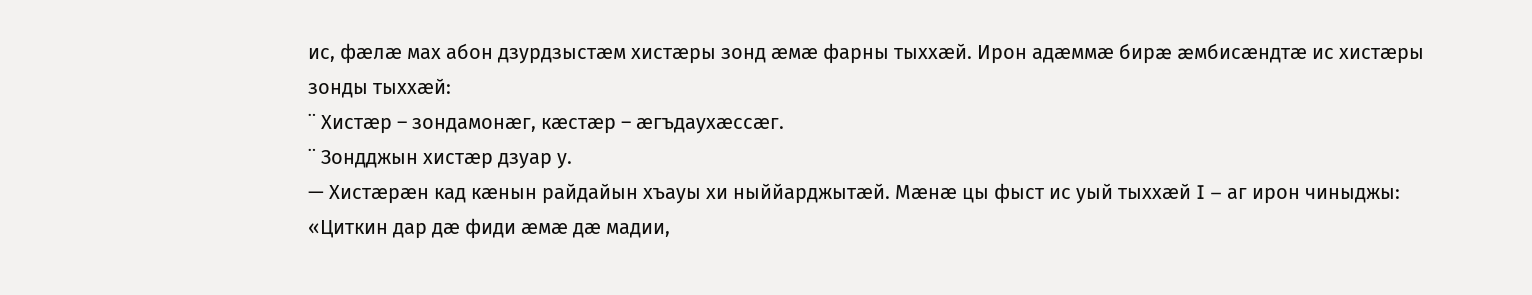ис, фæлæ мах абон дзурдзыстæм хистæры зонд æмæ фарны тыххæй. Ирон адæммæ бирæ æмбисæндтæ ис хистæры зонды тыххæй:
¨ Хистæр – зондамонæг, кæстæр – æгъдаухæссæг.
¨ Зондджын хистæр дзуар у.
— Хистæрæн кад кæнын райдайын хъауы хи ныййарджытæй. Мæнæ цы фыст ис уый тыххæй I – аг ирон чиныджы:
«Циткин дар дæ фиди æмæ дæ мадии,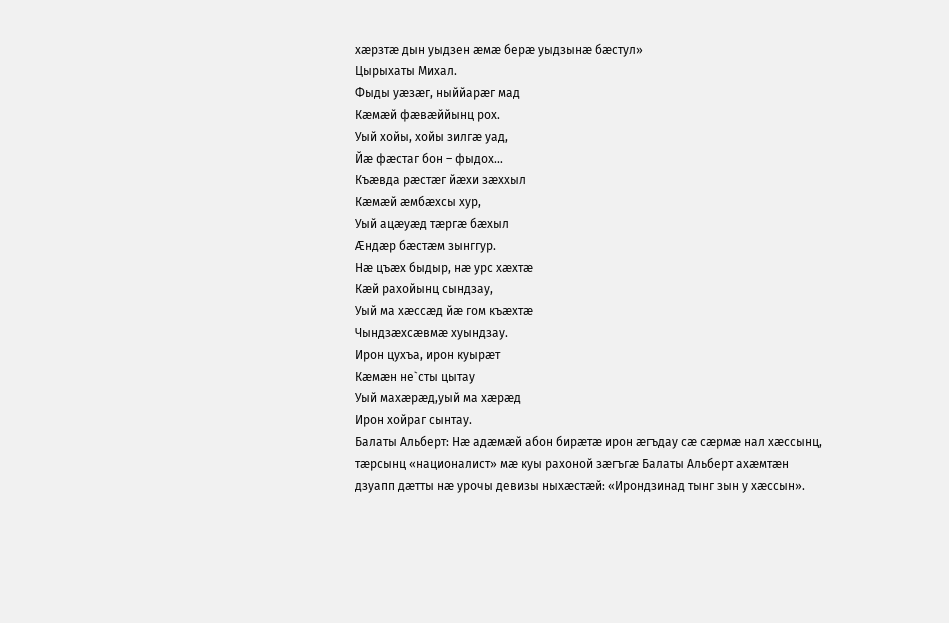хæрзтæ дын уыдзен æмæ берæ уыдзынæ бæстул»
Цырыхаты Михал.
Фыды уæзæг, ныййарæг мад
Кæмæй фæвæййынц рох.
Уый хойы, хойы зилгæ уад,
Йæ фæстаг бон – фыдох…
Къæвда рæстæг йæхи зæххыл
Кæмæй æмбæхсы хур,
Уый ацæуæд тæргæ бæхыл
Æндæр бæстæм зынггур.
Нæ цъæх быдыр, нæ урс хæхтæ
Кæй рахойынц сындзау,
Уый ма хæссæд йæ гом къæхтæ
Чындзæхсæвмæ хуындзау.
Ирон цухъа, ирон куырæт
Кæмæн не`сты цытау
Уый махæрæд,уый ма хæрæд
Ирон хойраг сынтау.
Балаты Альберт: Нæ адæмæй абон бирæтæ ирон æгъдау сæ сæрмæ нал хæссынц, тæрсынц «националист» мæ куы рахоной зæгъгæ Балаты Альберт ахæмтæн дзуапп дæтты нæ урочы девизы ныхæстæй: «Ирондзинад тынг зын у хæссын».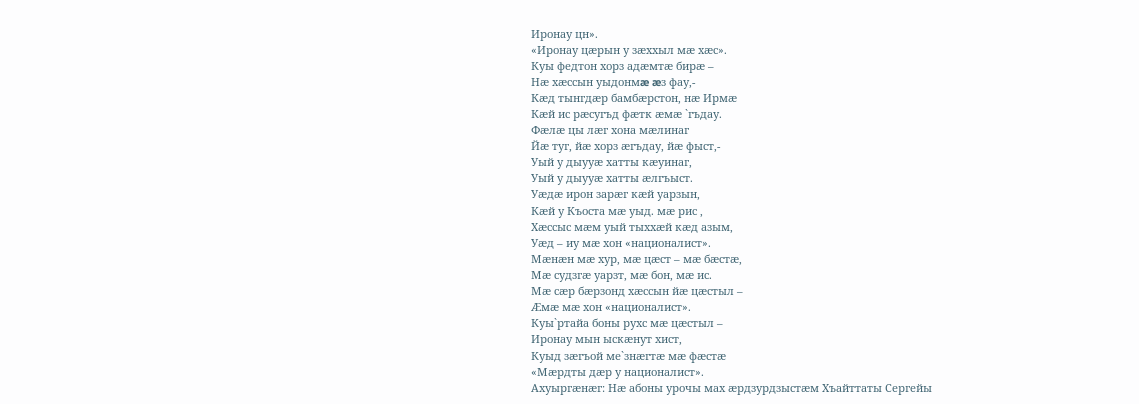Иронау цн».
«Иронау цæрын у зæххыл мæ хæс».
Куы федтон хорз адæмтæ бирæ –
Нæ хæссын уыдонмæ æз фау,-
Кæд тынгдæр бамбæрстон, нæ Ирмæ
Кæй ис рæсугъд фæтк æмæ `гъдау.
Фæлæ цы лæг хона мæлинаг
Йæ туг, йæ хорз æгъдау, йæ фыст,-
Уый у дыууæ хатты кæуинаг,
Уый у дыууæ хатты æлгъыст.
Уæдæ ирон зарæг кæй уарзын,
Кæй у Къоста мæ уыд. мæ рис ,
Хæссыс мæм уый тыххæй кæд азым,
Уæд – иу мæ хон «националист».
Мæнæн мæ хур, мæ цæст – мæ бæстæ,
Мæ судзгæ уарзт, мæ бон, мæ ис.
Мæ сæр бæрзонд хæссын йæ цæстыл –
Æмæ мæ хон «националист».
Куы`ртайа боны рухс мæ цæстыл –
Иронау мын ыскæнут хист,
Куыд зæгъой ме`знæгтæ мæ фæстæ
«Мæрдты дæр у националист».
Ахуыргæнæг: Нæ абоны урочы мах æрдзурдзыстæм Хъайттаты Сергейы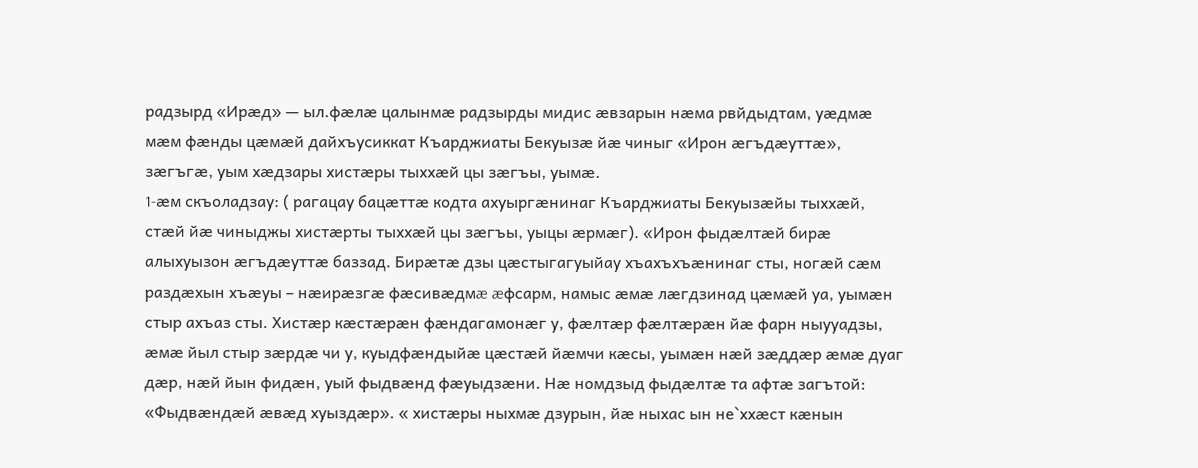радзырд «Ирæд» — ыл.фæлæ цалынмæ радзырды мидис æвзарын нæма рвйдыдтам, уæдмæ мæм фæнды цæмæй дайхъусиккат Къарджиаты Бекуызæ йæ чиныг «Ирон æгъдæуттæ», зæгъгæ, уым хæдзары хистæры тыххæй цы зæгъы, уымæ.
1-æм скъоладзау: ( рагацау бацæттæ кодта ахуыргæнинаг Къарджиаты Бекуызæйы тыххæй, стæй йæ чиныджы хистæрты тыххæй цы зæгъы, уыцы æрмæг). «Ирон фыдæлтæй бирæ алыхуызон æгъдæуттæ баззад. Бирæтæ дзы цæстыгагуыйау хъахъхъæнинаг сты, ногæй сæм раздæхын хъæуы – нæирæзгæ фæсивæдмæ æфсарм, намыс æмæ лæгдзинад цæмæй уа, уымæн стыр ахъаз сты. Хистæр кæстæрæн фæндагамонæг у, фæлтæр фæлтæрæн йæ фарн ныууадзы, æмæ йыл стыр зæрдæ чи у, куыдфæндыйæ цæстæй йæмчи кæсы, уымæн нæй зæддæр æмæ дуаг дæр, нæй йын фидæн, уый фыдвæнд фæуыдзæни. Нæ номдзыд фыдæлтæ та афтæ загътой: «Фыдвæндæй æвæд хуыздæр». « хистæры ныхмæ дзурын, йæ ныхас ын не`ххæст кæнын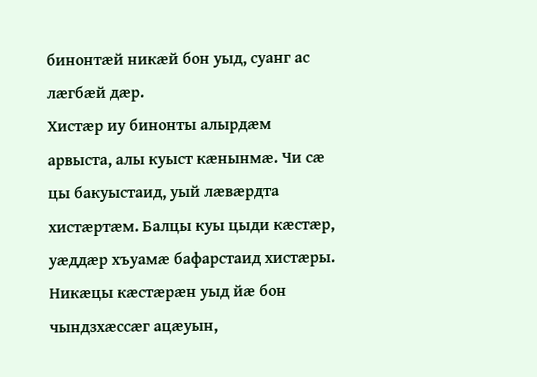бинонтæй никæй бон уыд, суанг ас лæгбæй дæр.
Хистæр иу бинонты алырдæм арвыста, алы куыст кæнынмæ. Чи сæ цы бакуыстаид, уый лæвæрдта хистæртæм. Балцы куы цыди кæстæр, уæддæр хъуамæ бафарстаид хистæры. Никæцы кæстæрæн уыд йæ бон чындзхæссæг ацæуын,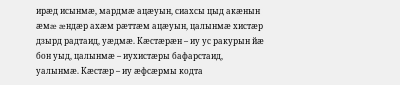ирæд исынмæ, мардмæ ацæуын, сиахсы цыд акæнын æмæ æндæр ахæм рæттæм ацæуын, цалынмæ хистæр дзырд радтаид, уæдмæ. Кæстæрæн – иу ус ракурын йæ бон уыд, цалынмæ – иухистæры бафарстаид, уалынмæ. Кæстæр – иу æфсæрмы кодта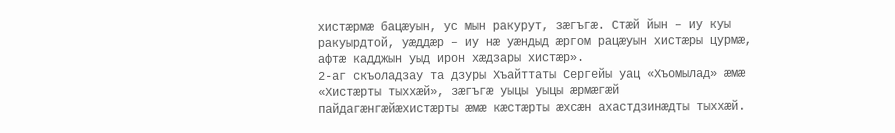хистæрмæ бацæуын, ус мын ракурут, зæгъгæ. Стæй йын – иу куы ракуырдтой, уæддæр – иу нæ уæндыд æргом рацæуын хистæры цурмæ, афтæ кадджын уыд ирон хæдзары хистæр».
2-аг скъоладзау та дзуры Хъайттаты Сергейы уац «Хъомылад» æмæ «Хистæрты тыххæй», зæгъгæ уыцы уыцы æрмæгæй пайдагæнгæйæхистæрты æмæ кæстæрты æхсæн ахастдзинæдты тыххæй.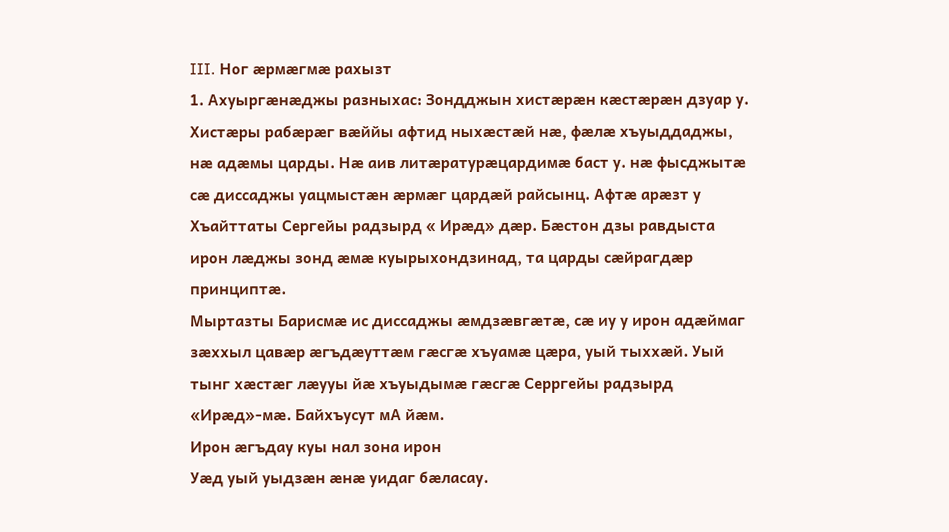III. Ног æрмæгмæ рахызт
1. Ахуыргæнæджы разныхас: Зондджын хистæрæн кæстæрæн дзуар у. Хистæры рабæрæг вæййы афтид ныхæстæй нæ, фæлæ хъуыддаджы, нæ адæмы царды. Нæ аив литæратурæцардимæ баст у. нæ фысджытæ сæ диссаджы уацмыстæн æрмæг цардæй райсынц. Афтæ арæзт у Хъайттаты Сергейы радзырд « Ирæд» дæр. Бæстон дзы равдыста ирон лæджы зонд æмæ куырыхондзинад, та царды сæйрагдæр принциптæ.
Мыртазты Барисмæ ис диссаджы æмдзæвгæтæ, сæ иу у ирон адæймаг зæххыл цавæр æгъдæуттæм гæсгæ хъуамæ цæра, уый тыххæй. Уый тынг хæстæг лæууы йæ хъуыдымæ гæсгæ Серргейы радзырд «Ирæд»-мæ. Байхъусут мА йæм.
Ирон æгъдау куы нал зона ирон
Уæд уый уыдзæн æнæ уидаг бæласау.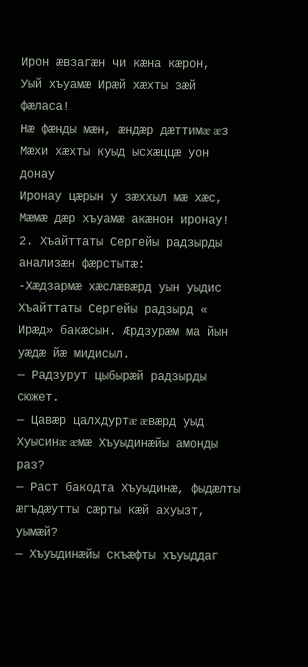Ирон æвзагæн чи кæна кæрон,
Уый хъуамæ Ирæй хæхты зæй фæласа!
Нæ фæнды мæн, æндæр дæттимæ æз
Мæхи хæхты куыд ысхæццæ уон донау
Иронау цæрын у зæххыл мæ хæс,
Мæмæ дæр хъуамæ акæнон иронау!
2. Хъайттаты Сергейы радзырды анализæн фæрстытæ:
-Хæдзармæ хæслæвæрд уын уыдис Хъайттаты Сергейы радзырд « Ирæд» бакæсын. Æрдзурæм ма йын уæдæ йæ мидисыл.
— Радзурут цыбырæй радзырды сюжет.
— Цавæр цалхдуртæ æвæрд уыд Хуысинæ æмæ Хъуыдинæйы амонды раз?
— Раст бакодта Хъуыдинæ, фыдæлты æгъдæутты сæрты кæй ахуызт, уымæй?
— Хъуыдинæйы скъæфты хъуыддаг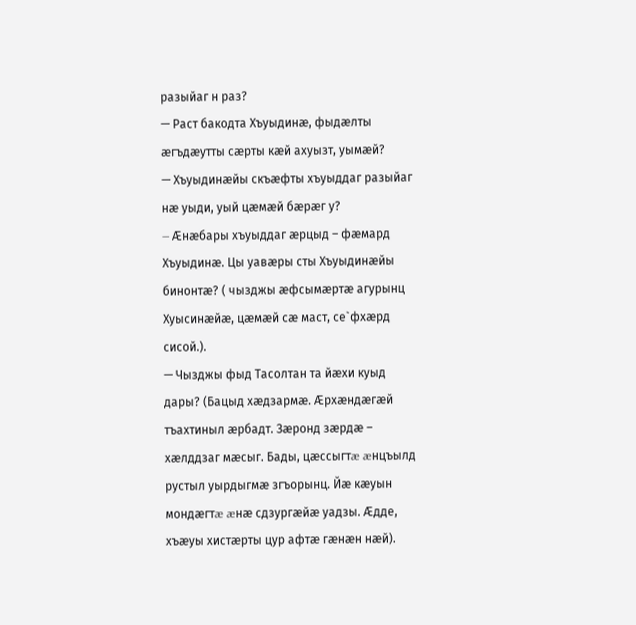разыйаг н раз?
— Раст бакодта Хъуыдинæ, фыдæлты æгъдæутты сæрты кæй ахуызт, уымæй?
— Хъуыдинæйы скъæфты хъуыддаг разыйаг нæ уыди, уый цæмæй бæрæг у?
— Æнæбары хъуыддаг æрцыд – фæмард Хъуыдинæ. Цы уавæры сты Хъуыдинæйы бинонтæ? ( чызджы æфсымæртæ агурынц Хуысинæйæ, цæмæй сæ маст, се`фхæрд сисой.).
— Чызджы фыд Тасолтан та йæхи куыд дары? (Бацыд хæдзармæ. Æрхæндæгæй тъахтиныл æрбадт. Зæронд зæрдæ – хæлддзаг мæсыг. Бады, цæссыгтæ æнцъылд рустыл уырдыгмæ згъорынц. Йæ кæуын мондæгтæ æнæ сдзургæйæ уадзы. Æдде, хъæуы хистæрты цур афтæ гæнæн нæй).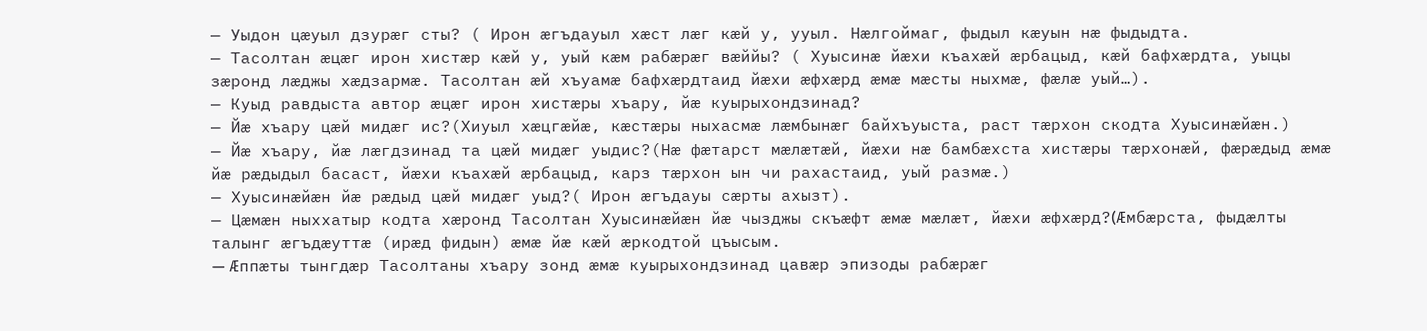— Уыдон цæуыл дзурæг сты? ( Ирон æгъдауыл хæст лæг кæй у, ууыл. Нæлгоймаг, фыдыл кæуын нæ фыдыдта.
— Тасолтан æцæг ирон хистæр кæй у, уый кæм рабæрæг вæййы? ( Хуысинæ йæхи къахæй æрбацыд, кæй бафхæрдта, уыцы зæронд лæджы хæдзармæ. Тасолтан æй хъуамæ бафхæрдтаид йæхи æфхæрд æмæ мæсты ныхмæ, фæлæ уый…).
— Куыд равдыста автор æцæг ирон хистæры хъару, йæ куырыхондзинад?
— Йæ хъару цæй мидæг ис?(Хиуыл хæцгæйæ, кæстæры ныхасмæ лæмбынæг байхъуыста, раст тæрхон скодта Хуысинæйæн.)
— Йæ хъару, йæ лæгдзинад та цæй мидæг уыдис?(Нæ фæтарст мæлæтæй, йæхи нæ бамбæхста хистæры тæрхонæй, фæрæдыд æмæ йæ рæдыдыл басаст, йæхи къахæй æрбацыд, карз тæрхон ын чи рахастаид, уый размæ.)
— Хуысинæйæн йæ рæдыд цæй мидæг уыд?( Ирон æгъдауы сæрты ахызт).
— Цæмæн ныххатыр кодта хæронд Тасолтан Хуысинæйæн йæ чызджы скъæфт æмæ мæлæт, йæхи æфхæрд?(Æмбæрста, фыдæлты талынг æгъдæуттæ (ирæд фидын) æмæ йæ кæй æркодтой цъысым.
— Æппæты тынгдæр Тасолтаны хъару зонд æмæ куырыхондзинад цавæр эпизоды рабæрæг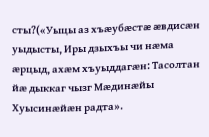сты?(«Уыцы аз хъæубæстæ æвдисæн уыдысты, Иры дзыхъы чи нæма æрцыд, ахæм хъуыддагæн: Тасолтан йæ дыккаг чызг Мæдинæйы Хуысинæйæн радта».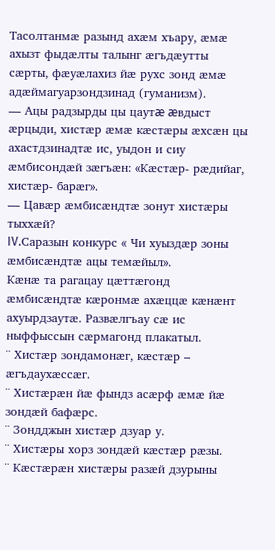Тасолтанмæ разынд ахæм хъару, æмæ ахызт фыдæлты талынг æгъдæутты сæрты, фæуæлахиз йæ рухс зонд æмæ
адæймагуарзондзинад (гуманизм).
— Ацы радзырды цы цаутæ æвдыст æрцыди, хистæр æмæ кæстæры æхсæн цы ахастдзинадтæ ис, уыдон и сиу æмбисондæй зæгъæн: «Кæстæр- рæдийаг, хистæр- барæг».
— Цавæр æмбисæндтæ зонут хистæры тыххæй?
IV.Саразын конкурс « Чи хуыздæр зоны æмбисæндтæ ацы темæйыл».
Кæнæ та рагацау цæттæгонд æмбисæндтæ кæронмæ ахæццæ кæнæнт ахуырдзаутæ. Развæлгъау сæ ис ныффыссын сæрмагонд плакатыл.
¨ Хистæр зондамонæг, кæстæр – æгъдаухæссæг.
¨ Хистæрæн йæ фындз асæрф æмæ йæ зондæй бафæрс.
¨ Зондджын хистæр дзуар у.
¨ Хистæры хорз зондæй кæстæр рæзы.
¨ Кæстæрæн хистæры разæй дзурыны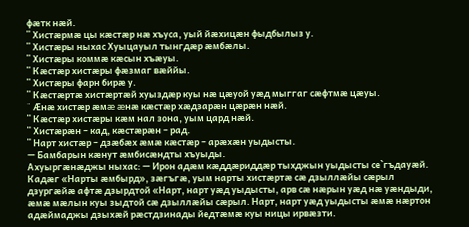фæтк нæй.
¨ Хистæрмæ цы кæстæр нæ хъуса, уый йæхицæн фыдбылыз у.
¨ Хистæры ныхас Хуыцауыл тынгдæр æмбæлы.
¨ Хистæры коммæ кæсын хъæуы.
¨ Кæстæр хистæры фæзмаг вæййы.
¨ Хистæры фарн бирæ у.
¨ Кæстæртæ хистæртæй хуыздæр куы нæ цæуой уæд мыггаг сæфтмæ цæуы.
¨ Æнæ хистæр æмæ æнæ кæстæр хæдзарæн цæрæн нæй.
¨ Кæстæр хистæры кæм нал зона, уым цард нæй.
¨ Хистæрæн – кад, кæстæрæн – рад.
¨ Нарт хистæр – дзæбæх æмæ кæстæр – арæхæн уыдысты.
— Бамбарын кæнут æмбисæндты хъуыды.
Ахуыргæнæджы ныхас: — Ирон адæм кæддæриддæр тыхджын уыдысты се`гъдауæй. Кадæг «Нарты æмбырд», зæгъгæ, уым нарты хистæртæ сæ дзыллæйы сæрыл дзургæйæ афтæ дзырдтой «Нарт, нарт уæд уыдысты, арв сæ нæрын уæд нæ уæндыди, æмæ мæлын куы зыдтой сæ дзыллæйы сæрыл. Нарт, нарт уæд уыдысты æмæ нæртон адæймаджы дзыхæй рæстдзинады йедтæмæ куы ницы ирвæзти.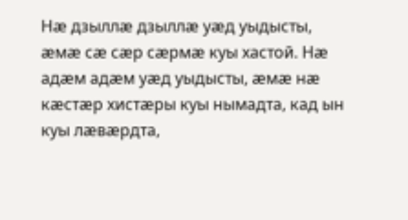Нæ дзыллæ дзыллæ уæд уыдысты, æмæ сæ сæр сæрмæ куы хастой. Нæ адæм адæм уæд уыдысты, æмæ нæ кæстæр хистæры куы нымадта, кад ын куы лæвæрдта,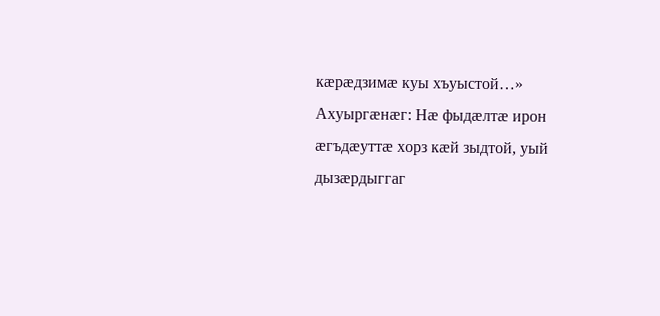кæрæдзимæ куы хъуыстой…»
Ахуыргæнæг: Нæ фыдæлтæ ирон æгъдæуттæ хорз кæй зыдтой, уый дызæрдыггаг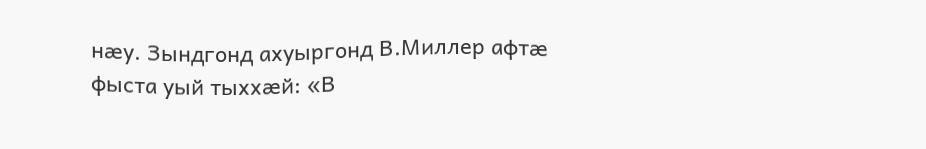нæу. Зындгонд ахуыргонд В.Миллер афтæ фыста уый тыххæй: «В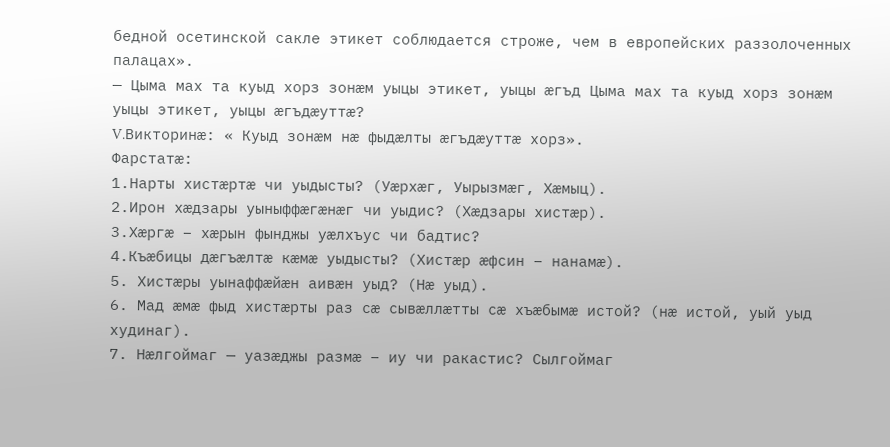бедной осетинской сакле этикет соблюдается строже, чем в европейских раззолоченных палацах».
— Цыма мах та куыд хорз зонæм уыцы этикет, уыцы æгъд Цыма мах та куыд хорз зонæм уыцы этикет, уыцы æгъдæуттæ?
V.Викторинæ: « Куыд зонæм нæ фыдæлты æгъдæуттæ хорз».
Фарстатæ:
1.Нарты хистæртæ чи уыдысты? (Уæрхæг, Уырызмæг, Хæмыц).
2.Ирон хæдзары уыныффæгæнæг чи уыдис? (Хæдзары хистæр).
3.Хæргæ – хæрын фынджы уæлхъус чи бадтис?
4.Къæбицы дæгъæлтæ кæмæ уыдысты? (Хистæр æфсин – нанамæ).
5. Хистæры уынаффæйæн аивæн уыд? (Нæ уыд).
6. Мад æмæ фыд хистæрты раз сæ сывæллæтты сæ хъæбымæ истой? (нæ истой, уый уыд худинаг).
7. Нæлгоймаг — уазæджы размæ – иу чи ракастис? Сылгоймаг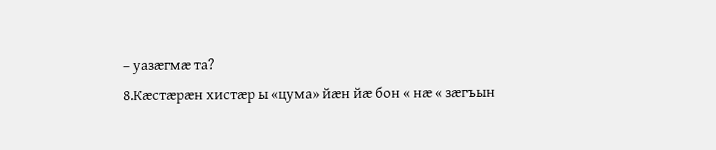– уазæгмæ та?
8.Кæстæрæн хистæр ы «цума» йæн йæ бон « нæ « зæгъын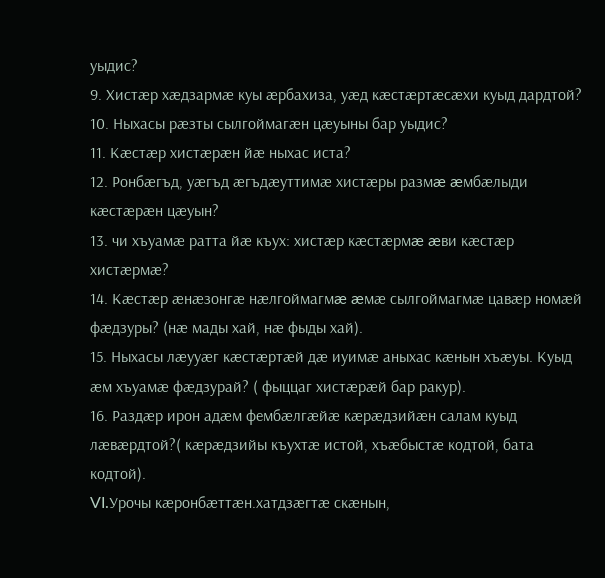уыдис?
9. Хистæр хæдзармæ куы æрбахиза, уæд кæстæртæсæхи куыд дардтой?
10. Ныхасы рæзты сылгоймагæн цæуыны бар уыдис?
11. Кæстæр хистæрæн йæ ныхас иста?
12. Ронбæгъд, уæгъд æгъдæуттимæ хистæры размæ æмбæлыди кæстæрæн цæуын?
13. чи хъуамæ ратта йæ къух: хистæр кæстæрмæ æви кæстæр хистæрмæ?
14. Кæстæр æнæзонгæ нæлгоймагмæ æмæ сылгоймагмæ цавæр номæй фæдзуры? (нæ мады хай, нæ фыды хай).
15. Ныхасы лæууæг кæстæртæй дæ иуимæ аныхас кæнын хъæуы. Куыд æм хъуамæ фæдзурай? ( фыццаг хистæрæй бар ракур).
16. Раздæр ирон адæм фембæлгæйæ кæрæдзийæн салам куыд лæвæрдтой?( кæрæдзийы къухтæ истой, хъæбыстæ кодтой, бата кодтой).
VI.Урочы кæронбæттæн.хатдзæгтæ скæнын,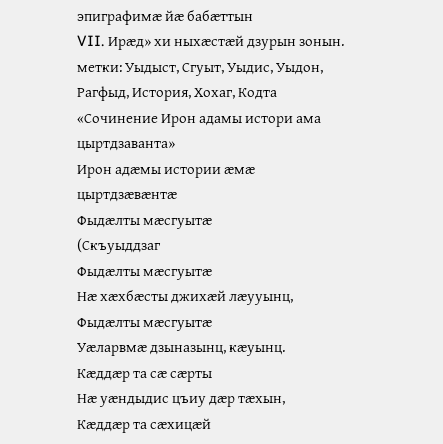эпиграфимæ йæ бабæттын
VII. Ирæд» хи ныхæстæй дзурын зонын.
метки: Уыдыст, Сгуыт, Уыдис, Уыдон, Рагфыд, История, Хохаг, Кодта
«Сочинение Ирон адамы истори ама цыртдзаванта»
Ирон адæмы истории æмæ цыртдзæвæнтæ
Фыдæлты мæсгуытæ
(Скъуыддзаг
Фыдæлты мæсгуытæ
Нæ хæхбæсты джихæй лæууынц,
Фыдæлты мæсгуытæ
Уæларвмæ дзыназынц, кæуынц.
Кæддæр та сæ сæрты
Нæ уæндыдис цъиу дæр тæхын,
Кæддæр та сæхицæй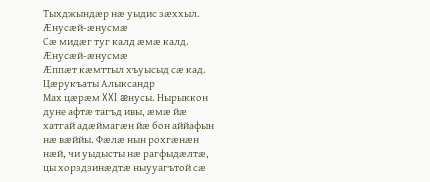Тыхджындæр нæ уыдис зæххыл.
Æнусæй-æнусмæ
Сæ мидæг туг калд æмæ калд.
Æнусæй-æнусмæ
Æппæт кæмттыл хъуысыд сæ кад.
Цæрукъаты Алыксандр
Мах цæрæм XXI æнусы. Нырыккон дуне афтæ тагъд ивы, æмæ йæ хатгай адæймагæн йæ бон аййафын нæ вæййы. Фæлæ нын рохгæнæн нæй, чи уыдысты нæ рагфыдæлтæ, цы хорздзинæдтæ ныууагътой сæ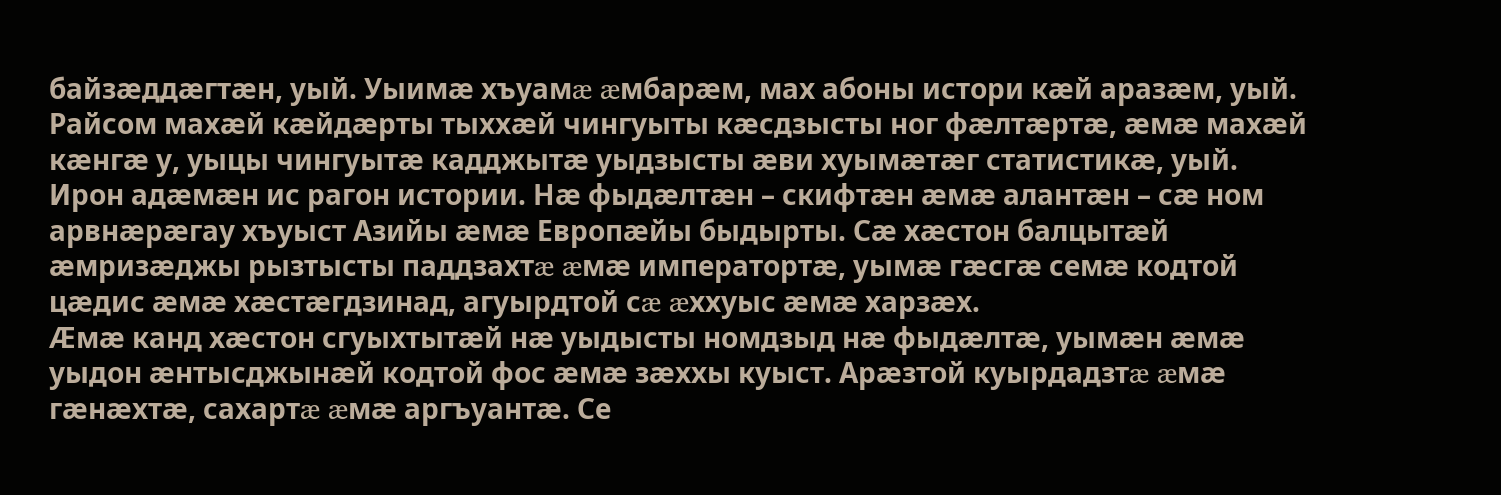байзæддæгтæн, уый. Уыимæ хъуамæ æмбарæм, мах абоны истори кæй аразæм, уый. Райсом махæй кæйдæрты тыххæй чингуыты кæсдзысты ног фæлтæртæ, æмæ махæй кæнгæ у, уыцы чингуытæ кадджытæ уыдзысты æви хуымæтæг статистикæ, уый.
Ирон адæмæн ис рагон истории. Нæ фыдæлтæн – скифтæн æмæ алантæн – сæ ном арвнæрæгау хъуыст Азийы æмæ Европæйы быдырты. Сæ хæстон балцытæй æмризæджы рызтысты паддзахтæ æмæ императортæ, уымæ гæсгæ семæ кодтой цæдис æмæ хæстæгдзинад, агуырдтой сæ æххуыс æмæ харзæх.
Æмæ канд хæстон сгуыхтытæй нæ уыдысты номдзыд нæ фыдæлтæ, уымæн æмæ уыдон æнтысджынæй кодтой фос æмæ зæххы куыст. Арæзтой куырдадзтæ æмæ гæнæхтæ, сахартæ æмæ аргъуантæ. Се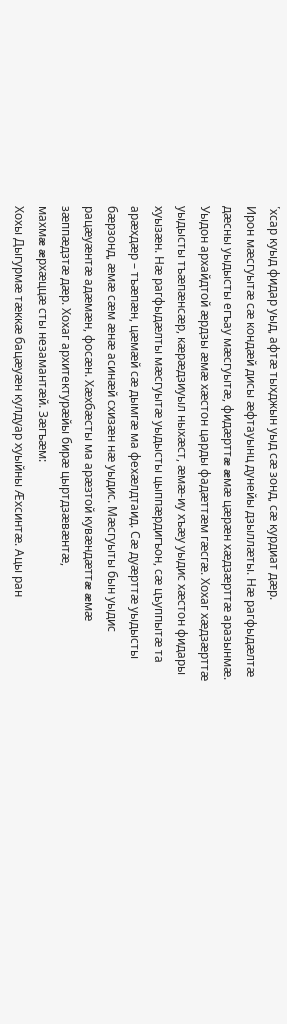῾хсар куыд фидар уыд, афтæ тыхджын уыд сæ зонд, сæ курдиат дæр.
Ирон мæсгуытæ сæ кондæй дисы æфтауынц дунейы дзыллæты. Нæ рагфыдæлтæ дæсны уыдысты егъау мæсгуытæ, фидæрттæ æмæ цæрæн хæдзæрттæ аразынмæ. Уыдон архайдтой æрдзы æмæ хæстон царды фадæттæм гæсгæ. Хохаг хæдзæрттæ уыдысты тъæпæнсæр, кæрæдзиуыл ныхæст, æмæ-иу хъæу уыдис хæстон фидары хуызæн. Нæ рагфыдæлты мæсгуытæ уыдысты цыппæрдигъон, сæ цъуппытæ та арæхдæр – тъæпæн, цæмæй сæ дымгæ ма фехæлдтаид. Сæ дуæрттæ уыдысты бæрзонд, æмæ сæм æнæ асинæй схизæн нæ уыдис. Мæсгуыты бын уыдис рацæуæнтæ адæмæн, фосæн. Хæхбæсты ма арæзтой кувæндæттæ æмæ зæппæдзтæ дæр. Хохаг архитектурæйы бирæ цыртдзæвæнтæ,
махмæ æрхæццæ сты незамантæй. Зæгъæм:
Хохы Дыгурмæ тæккæ бацæуæн кулдуар хуыйны Æхсинтæ. Ацы ран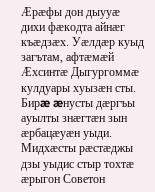Æрæфы дон дыууæ дихи фæкодта айнæг къæдзæх. Уæлдæр куыд загътам, афтæмæй Æхсинтæ Дыгургоммæ кулдуары хуызæн сты. Бирæ æнусты дæргъы ауылты знæгтæн зын æрбацæуæн уыди. Мидхæсты рæстæджы дзы уыдис стыр тохтæ æрыгон Советон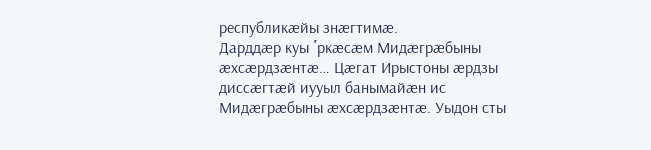республикæйы знæгтимæ.
Дарддæр куы ῾ркæсæм Мидæгрæбыны æхсæрдзæнтæ… Цæгат Ирыстоны æрдзы диссæгтæй иууыл банымайæн ис Мидæгрæбыны æхсæрдзæнтæ. Уыдон сты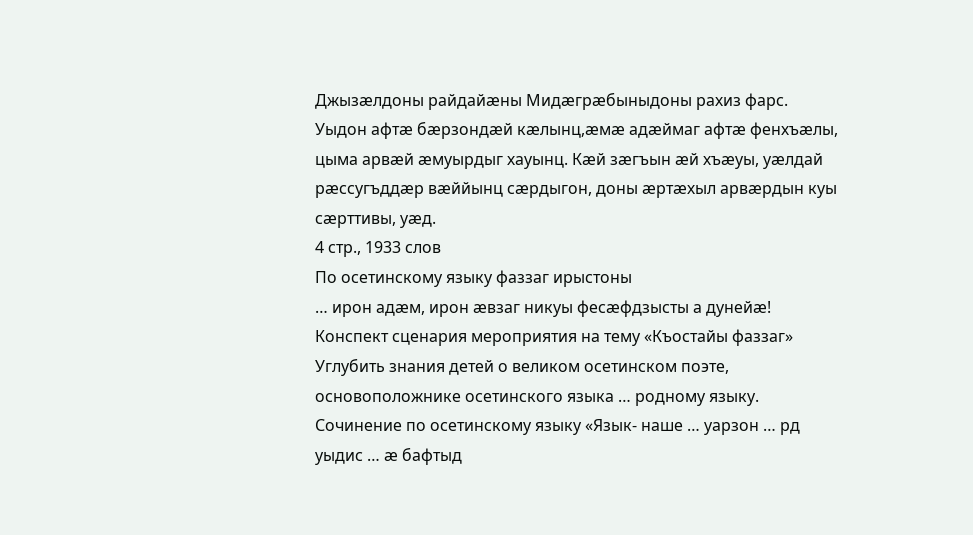Джызæлдоны райдайæны Мидæгрæбыныдоны рахиз фарс. Уыдон афтæ бæрзондæй кæлынц,æмæ адæймаг афтæ фенхъæлы, цыма арвæй æмуырдыг хауынц. Кæй зæгъын æй хъæуы, уæлдай рæссугъддæр вæййынц сæрдыгон, доны æртæхыл арвæрдын куы сæрттивы, уæд.
4 стр., 1933 слов
По осетинскому языку фаззаг ирыстоны
… ирон адӕм, ирон ӕвзаг никуы фесӕфдзысты а дунейӕ! Конспект сценария мероприятия на тему «Къостайы фаззаг» Углубить знания детей о великом осетинском поэте, основоположнике осетинского языка … родному языку. Сочинение по осетинскому языку «Язык- наше … уарзон … рд уыдис … ӕ бафтыд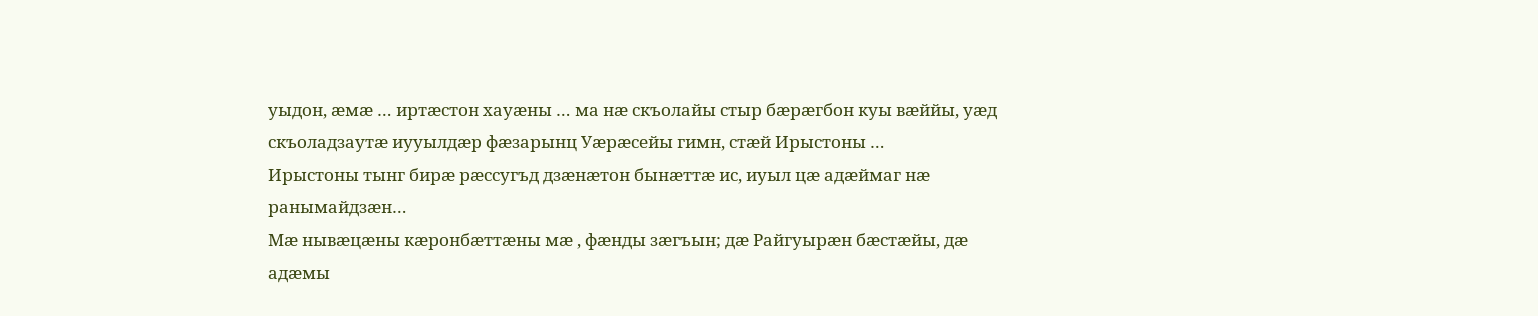уыдон, ӕмӕ … иртæстон хауæны … ма нӕ скъолайы стыр бӕрӕгбон куы вӕййы, уӕд скъоладзаутӕ иууылдӕр фӕзарынц Уӕрӕсейы гимн, стӕй Ирыстоны …
Ирыстоны тынг бирæ рæссугъд дзæнæтон бынæттæ ис, иуыл цæ адæймаг нæ ранымайдзæн…
Мæ нывæцæны кæронбæттæны мæ , фæнды зæгъын; дæ Райгуырæн бæстæйы, дæ адæмы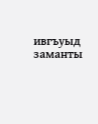ивгъуыд заманты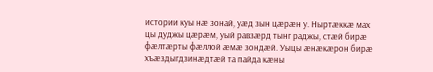истории куы нæ зонай, уæд зын цæрæн у. Ныртæккæ мах цы дуджы цæрæм, уый равзæрд тынг раджы, стæй бирæ фæлтæрты фæллой æмæ зондæй. Уыцы æнæкæрон бирæ хъæздыгдзинæдтæй та пайда кæны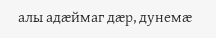алы адæймаг дæр, дунемæ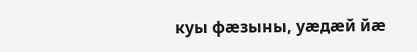куы фæзыны, уæдæй йæ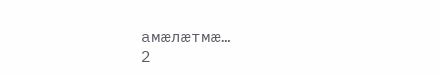амæлæтмæ…
2